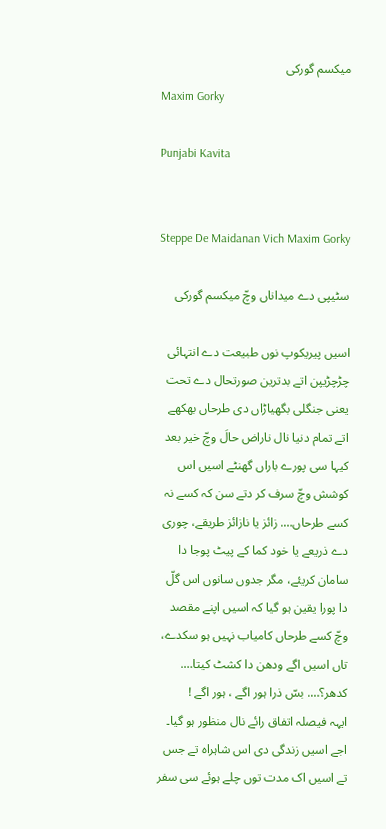میکسم گورکی
Maxim Gorky

Punjabi Kavita


Steppe De Maidanan Vich Maxim Gorky

سٹیپی دے میداناں وچّ میکسم گورکی

اسیں پیریکوپ نوں طبیعت دے انتہائی چڑچڑیپن اتے بدترین صورتحال دے تحت یعنی جنگلی بگھیاڑاں دی طرحاں بھکھے اتے تمام دنیا نال ناراض حالَ وچّ خیر بعد کیہا سی پورے باراں گھنٹے اسیں اس کوشش وچّ سرف کر دتے سن کہ کسے نہ کسے طرحاں…. زائز یا نازائز طریقے، چوری دے ذریعے یا خود کما کے پیٹ پوجا دا سامان کریئے، مگر جدوں سانوں اس گلّ دا پورا یقین ہو گیا کہ اسیں اپنے مقصد وچّ کسے طرحاں کامیاب نہیں ہو سکدے، تاں اسیں اگے ودھن دا کشٹ کیتا…. کدھر؟…. بسّ ذرا ہور اگے ، ہور اگے !
ایہہ فیصلہ اتفاق رائے نال منظور ہو گیا۔ اجے اسیں زندگی دی اس شاہراہ تے جس تے اسیں اک مدت توں چلے ہوئے سی سفر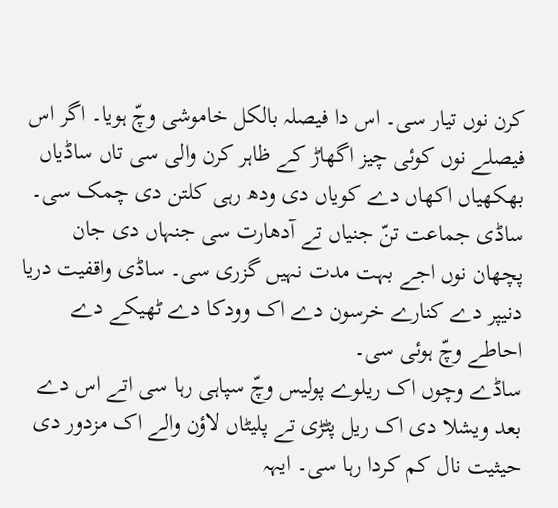کرن نوں تیار سی۔ اس دا فیصلہ بالکل خاموشی وچّ ہویا۔ اگر اس فیصلے نوں کوئی چیز اگھاڑ کے ظاہر کرن والی سی تاں ساڈیاں بھکھیاں اکھاں دے کویاں دی ودھ رہی کلتن دی چمک سی۔
ساڈی جماعت تنّ جنیاں تے آدھارت سی جنہاں دی جان پچھان نوں اجے بہت مدت نہیں گزری سی۔ ساڈی واقفیت دریا دنیپر دے کنارے خرسون دے اک وودکا دے ٹھیکے دے احاطے وچّ ہوئی سی۔
ساڈے وچوں اک ریلوے پولیس وچّ سپاہی رہا سی اتے اس دے بعد ویشلا دی اک ریل پٹڑی تے پلیٹاں لاؤن والے اک مزدور دی حیثیت نال کم کردا رہا سی۔ ایہہ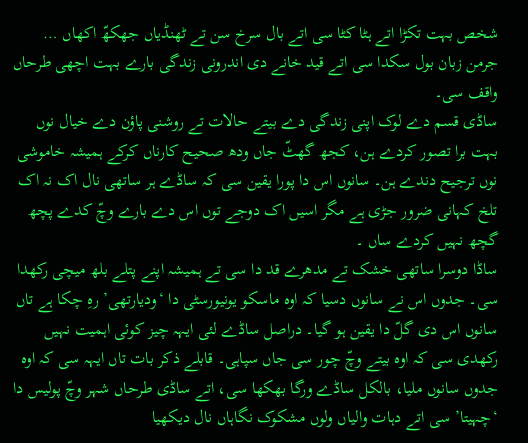شخص بہت تکڑا اتے ہٹا کٹا سی اتے بال سرخ سن تے ٹھنڈیاں جھکھّ اکھاں … جرمن زبان بول سکدا سی اتے قید خانے دی اندرونی زندگی بارے بہت اچھی طرحاں واقف سی۔
ساڈی قسم دے لوک اپنی زندگی دے بیتے حالات تے روشنی پاؤن دے خیال نوں بہت برا تصور کردے ہن، کجھ گھٹّ جاں ودھ صحیح کارناں کرکے ہمیشہ خاموشی نوں ترجیح دندے ہن۔ سانوں اس دا پورا یقین سی کہ ساڈے ہر ساتھی نال اک نہ اک تلخ کہانی ضرور جڑی ہے مگر اسیں اک دوجے توں اس دے بارے وچّ کدے پچھ گچھ نہیں کردے ساں ۔
ساڈا دوسرا ساتھی خشک تے مدھرے قد دا سی تے ہمیشہ اپنے پتلے بلھ میچی رکھدا سی۔ جدوں اس نے سانوں دسیا کہ اوہ ماسکو یونیورسٹی دا ‘ودیارتھی’ رہِ چکا ہے تاں سانوں اس دی گلّ دا یقین ہو گیا۔ دراصل ساڈے لئی ایہہ چیز کوئی اہمیت نہیں رکھدی سی کہ اوہ بیتے وچّ چور سی جاں سپاہی۔ قابلے ذکر بات تاں ایہہ سی کہ اوہ جدوں سانوں ملیا، بالکل ساڈے ورگا بھکھا سی، اتے ساڈی طرحاں شہر وچّ پولیس دا ‘چہیتا’ سی اتے دہات والیاں ولوں مشکوک نگاہاں نال دیکھیا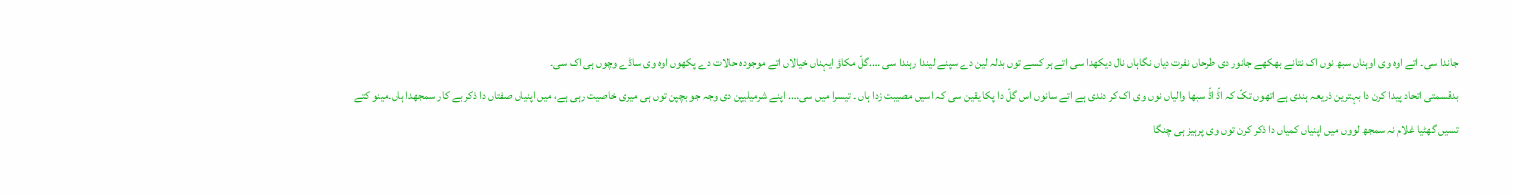جاندا سی۔ اتے اوہ وی اوہناں سبھ نوں اک نتانے بھکھے جانور دی طرحاں نفرت دیاں نگاہاں نال دیکھدا سی اتے ہر کسے توں بدلہ لین دے سپنے لیندا رہندا سی ….گلّ مکاؤ ایہناں خیالاں اتے موجودہ حالات دے پکھوں اوہ وی ساڈے وچوں ہی اک سی۔
بدقسمتی اتحاد پیدا کرن دا بہترین ذریعہ ہندی ہے اتھوں تکّ کہ اڈّ اڈّ سبھا والیاں نوں وی اک کر دندی ہے اتے سانوں اس گلّ دا پکا یقین سی کہ اسیں مصیبت زدا ہاں ۔ تیسرا میں سی…. اپنے شرمیلیپن دی وجہ جو بچپن توں ہی میری خاصیت رہی ہے، میں اپنیاں صفتاں دا ذکر بے کار سمجھدا ہاں۔مینو کتے تسیں گھٹیا غلام نہ سمجھ لووں میں اپنیاں کمیاں دا ذکر کرن توں وی پرہیز ہی چنگا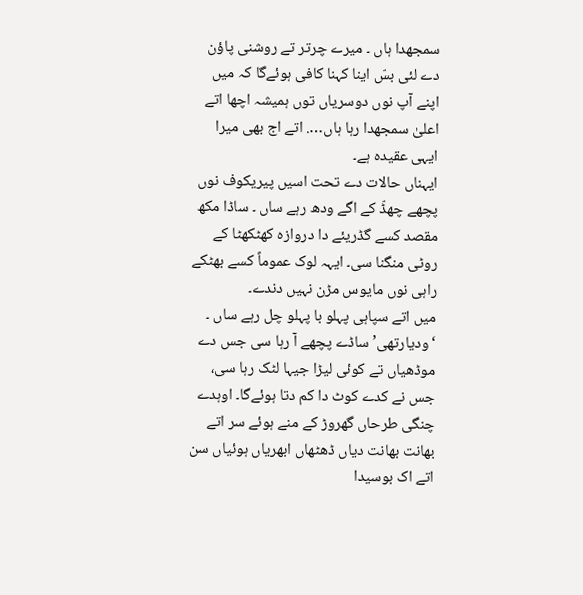سمجھدا ہاں ۔ میرے چرتر تے روشنی پاؤن دے لئی بسّ اینا کہنا کافی ہوئےگا کہ میں اپنے آپ نوں دوسریاں توں ہمیشہ اچھا اتے اعلیٰ سمجھدا رہا ہاں…. اتے اج بھی میرا ایہی عقیدہ ہے۔
ایہناں حالات دے تحت اسیں پیریکوف نوں پچھے چھڈّ کے اگے ودھ رہے ساں ۔ ساڈا مکھ مقصد کسے گڈریئے دا دروازہ کھٹکھٹا کے روٹی منگنا سی۔ ایہہ لوک عموماً کسے بھٹکے راہی نوں مایوس مڑن نہیں دندے۔
میں اتے سپاہی پہلو با پہلو چل رہے ساں ۔ ‘ودیارتھی’ ساڈے پچھے آ رہا سی جس دے موڈھیاں تے کوئی لیڑا جیہا لٹک رہا سی، جس نے کدے کوٹ دا کم دتا ہوئےگا۔ اوہدے چنگی طرحاں گھروڑ کے منے ہوئے سر اتے بھانت بھانت دیاں ڈھٹھاں ابھریاں ہوئیاں سن اتے اک بوسیدا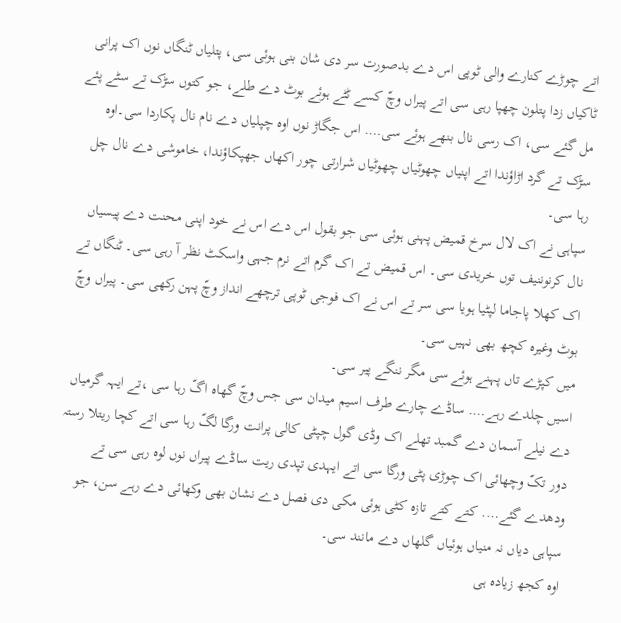اتے چوڑے کنارے والی ٹوپی اس دے بدصورت سر دی شان بنی ہوئی سی، پتلیاں ٹنگاں نوں اک پرانی ٹاکیاں زدا پتلون چھپا رہی سی اتے پیراں وچّ کسے ٹٹے ہوئے بوٹ دے طلے، جو کتوں سڑک تے سٹے پئے مل گئے سی، اک رسی نال بنھے ہوئے سی…. اس جگاڑ نوں اوہ چپلیاں دے نام نال پکاردا سی۔اوہ سڑک تے گرد اڑاؤندا اتے اپنیاں چھوٹیاں چھوٹیاں شرارتی چور اکھاں جھپکاؤندا، خاموشی دے نال چل رہا سی۔
سپاہی نے اک لال سرخ قمیض پہنی ہوئی سی جو بقول اس دے اس نے خود اپنی محنت دے پیسیاں نال کرنوننیف توں خریدی سی۔ اس قمیض تے اک گرم اتے نرم جہی واسکٹ نظر آ رہی سی۔ ٹنگاں تے اک کھلا پاجاما لپٹیا ہویا سی سر تے اس نے اک فوجی ٹوپی ترچھے انداز وچّ پہن رکھی سی۔ پیراں وچّ بوٹ وغیرہ کچھ بھی نہیں سی۔
میں کپڑے تاں پہنے ہوئے سی مگر ننگے پیر سی۔
اسیں چلدے رہے…. ساڈے چارے طرف اسیم میدان سی جس وچّ گھاہ اگّ رہا سی ،تے ایہہ گرمیاں دے نیلے آسمان دے گمبد تھلے اک وڈی گول چپٹی کالی پرانت ورگا لگّ رہا سی اتے کچا ریتلا رستہ دور تکّ وچھائی اک چوڑی پٹی ورگا سی اتے ایہدی تپدی ریت ساڈے پیراں نوں لوہ رہی سی تے ودھدے گئے…. کتے کتے تازہ کٹی ہوئی مکی دی فصل دے نشان بھی وکھائی دے رہے سن، جو سپاہی دیاں نہ منیاں ہوئیاں گلھاں دے مانند سی۔
اوہ کجھ زیادہ ہی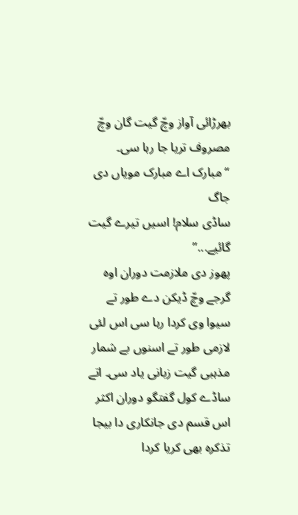بھرڑائی آواز وچّ گیت گان وچّ مصروف تریا جا رہا سی۔
“ مبارک اے مبارک مویاں دی جاگ
ساڈی سلام! اسیں تیرے گیت گائیے...”
پھوز دی ملازمت دوران اوہ گرجے وچّ ڈیکن دے طور تے سیوا وی کردا رہا سی اس لئی لازمی طور تے اسنوں بے شمار مذہبی گیت زبانی یاد سی۔ اتے ساڈے کول گفتگو دوران اکثر اس قسم دی جانکاری دا بیجا تذکرہ بھی کریا کردا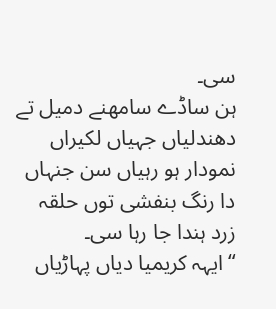سی۔
ہن ساڈے سامھنے دمیل تے دھندلیاں جہیاں لکیراں نمودار ہو رہیاں سن جنہاں دا رنگ بنفشی توں حلقہ زرد ہندا جا رہا سی۔
“ایہہ کریمیا دیاں پہاڑیاں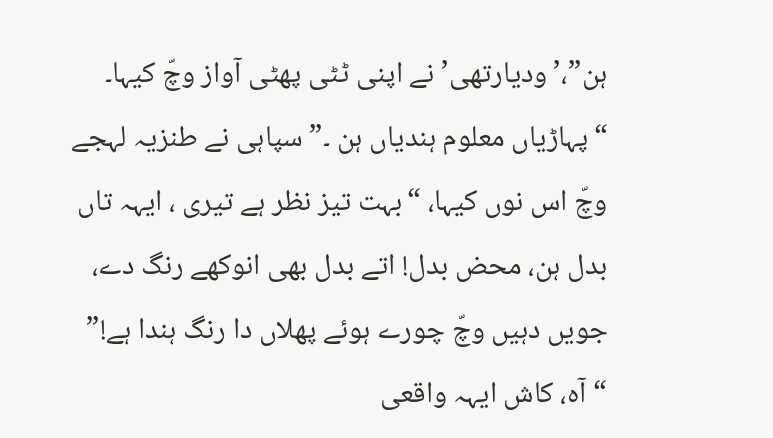ہن”،’ودیارتھی’ نے اپنی ٹٹی پھٹی آواز وچّ کیہا۔
“پہاڑیاں معلوم ہندیاں ہن ۔”سپاہی نے طنزیہ لہجے وچّ اس نوں کیہا، “بہت تیز نظر ہے تیری ، ایہہ تاں بدل ہن، محض بدل! اتے بدل بھی انوکھے رنگ دے، جویں دہیں وچّ چورے ہوئے پھلاں دا رنگ ہندا ہے!”
“آہ، کاش ایہہ واقعی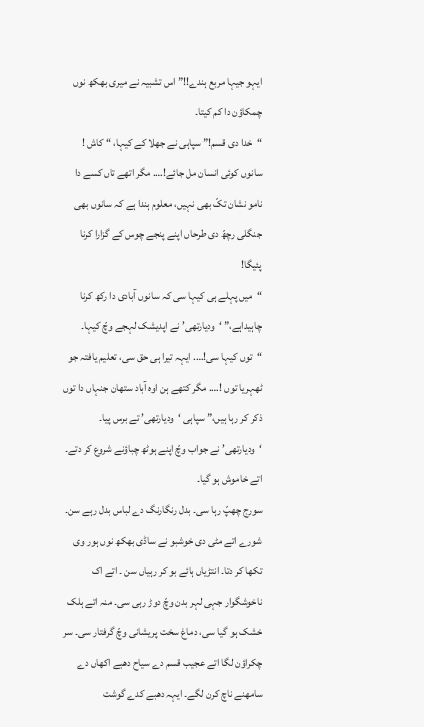ایہو جیہا مربع ہندے!!” اس تشبیہ نے میری بھکھ نوں چمکاؤن دا کم کیتا۔
“خدا دی قسم!” سپاہی نے جھلا کے کیہا، “ کاش ! سانوں کوئی انسان مل جائے!…. مگر اتھے تاں کسے دا نامو نشان تکّ بھی نہیں، معلوم ہندا ہے کہ سانوں بھی جنگلی رچھّ دی طرحاں اپنے پنجے چوس کے گزارا کرنا پئیگا!
“میں پہلے ہی کیہا سی کہ سانوں آبادی دا رکھ کرنا چاہیداہے،” ‘ودیارتھی’ نے اپدیشک لہجے وچّ کیہا۔
“توں کیہا سی!…. ایہہ تیرا ہی حق سی، تعلیم یافتہ جو ٹھہریا توں !…. مگر کتھے ہن اوہ آباد ستھان جنہاں دا توں ذکر کر رہا ہیں،” سپاہی ‘ودیارتھی’ تے برس پیا۔
‘ودیارتھی’ نے جواب وچّ اپنے ہوٹھ چباؤنے شروع کر دتے۔ اتے خاموش ہو گیا۔
سورج چھپّ رہا سی۔ بدل رنگارنگ دے لباس بدل رہے سن۔ شورے اتے مٹی دی خوشبو نے ساڈی بھکھ نوں ہور وی تکھا کر دتا۔ انتڑیاں ہائے بو کر رہیاں سن ۔ اتے اک ناخوشگوار جہی لہر بدن وچّ دوڑ رہی سی۔ منہ اتے ہلک خشک ہو گیا سی، دماغ سخت پریشانی وچّ گرفتار سی۔ سر چکراؤن لگا اتے عجیب قسم دے سیاح دھبے اکھاں دے سامھنے ناچ کرن لگے۔ ایہہ دھبے کدے گوشت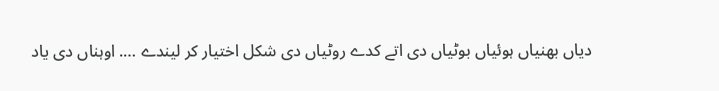دیاں بھنیاں ہوئیاں بوٹیاں دی اتے کدے روٹیاں دی شکل اختیار کر لیندے …. اوہناں دی یاد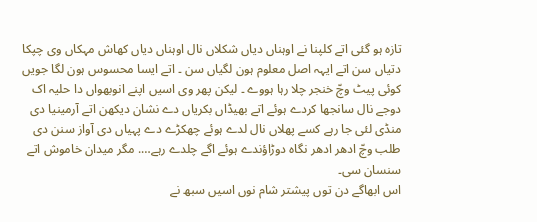تازہ ہو گئی اتے کلپنا نے اوہناں دیاں شکلاں نال اوہناں دیاں کھاش مہکاں وی چپکا دتیاں سن اتے ایہہ اصل معلوم ہون لگیاں سن ۔ اتے ایسا محسوس ہون لگا جویں کوئی پیٹ وچّ خنجر چلا رہا ہووے ۔ لیکن پھر وی اسیں اپنے انوبھواں دا حلیہ اک دوجے نال سانجھا کردے ہوئے اتے بھیڈاں بکریاں دے نشان دیکھن اتے آرمینیا دی منڈی لئی جا رہے کسے پھلاں نال لدے ہوئے چھکڑے دے پہیاں دی آواز سنن دی طلب وچّ ادھر ادھر نگاہ دوڑاؤندے ہوئے اگے چلدے رہے…. مگر میدان خاموش اتے سنسان سی۔
اس ابھاگے دن توں پیشتر شام نوں اسیں سبھ نے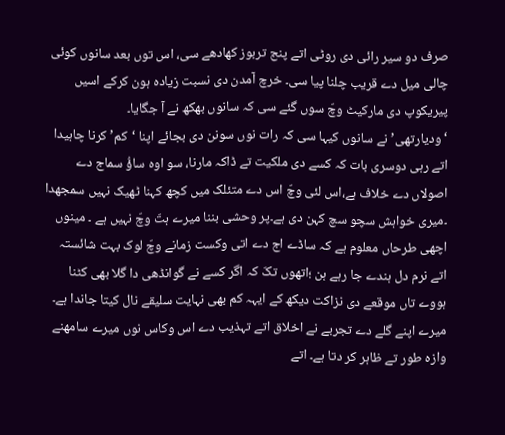صرف دو سیر رائی دی روٹی اتے پنج تربوز کھادھے سی، اس توں بعد سانوں کوئی چالی میل دے قریب چلنا پیا سی۔ خرچ آمدن دی نسبت زیادہ ہون کرکے اسیں پیریکوپ دی مارکیٹ وچّ سوں گئے سی کہ سانوں بھکھ نے آ جگایا۔
‘ودیارتھی’ نے سانوں کیہا سی کہ رات نوں سونن دی بجائے اپنا ‘کم’ کرنا چاہیدا اتے رہی دوسری بات کہ کسے دی ملکیت تے ڈاکہ مارنا، سو اوہ ساؤُ سماج دے اصولاں دے خلاف ہے،اس لئی وچّ اس دے متئلک میں کچھ کہنا ٹھیک نہیں سمجھدا ۔میری خواہش سچو سچ کہن دی ہے۔پر وحشی بننا میرے ہتّ وچّ نہیں ہے ۔ مینوں اچھی طرحاں معلوم ہے کہ ساڈے اج دے اتی وکست زمانے وچّ لوک بہت شائستہ اتے نرم دل ہندے جا رہے ہن ؛اتھوں تکّ کہ اگر کسے نے گوانڈھی دا گلا بھی کٹنا ہووے تاں موقعے دی نزاکت دیکھ کے ایہہ کم بھی نہایت سلیقے نال کیتا جاندا ہے۔ میرے اپنے گلے دے تجربے نے اخلاق اتے تہذیب دے اس وکاس نوں میرے سامھنے وازہ طور تے ظاہر کر دتا ہے۔ اتے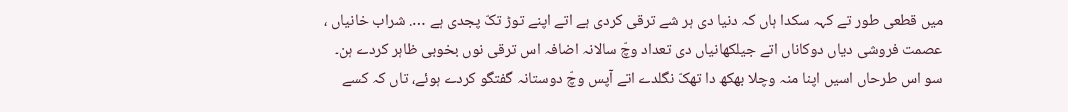میں قطعی طور تے کہہ سکدا ہاں کہ دنیا دی ہر شے ترقی کردی ہے اتے اپنے توڑ تکّ پجدی ہے …. شراب خانیاں ، عصمت فروشی دیاں دوکاناں اتے جیلکھانیاں دی تعداد وچّ سالانہ اضافہ اس ترقی نوں بخوبی ظاہر کردے ہن۔
سو اس طرحاں اسیں اپنا منہ وچلا بھکھ دا تھکّ نگلدے اتے آپس وچّ دوستانہ گفتگو کردے ہوئے، تاں کہ کسے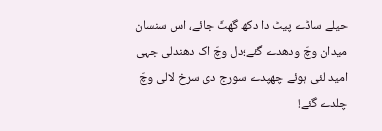حیلے ساڈے پیٹ دا دکھ گھٹّ جائے، اس سنسان میدان وچّ ودھدے گئے؛دل وچّ اک دھندلی جہی امید لئی ہوئے چھپدے سورج دی سرخ لالی وچّ چلدے گئے!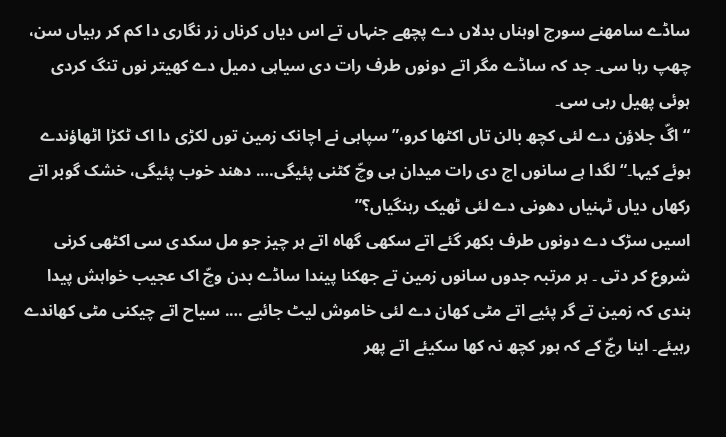ساڈے سامھنے سورج اوہناں بدلاں دے پچھے جنہاں تے اس دیاں کرناں زر نگاری دا کم کر رہیاں سن، چھپ رہا سی۔ جد کہ ساڈے مگر اتے دونوں طرف رات دی سیاہی دمیل دے کھیتر نوں تنگ کردی ہوئی پھیل رہی سی۔
“اگّ جلاؤن دے لئی کچھ بالن تاں اکٹھا کرو،” سپاہی نے اچانک زمین توں لکڑی دا اک ٹکڑا اٹھاؤندے ہوئے کیہا۔“لگدا ہے سانوں اج دی رات میدان ہی وچّ کٹنی پئیگی…. دھند خوب پئیگی، خشک گوبر اتے رکھاں دیاں ٹہنیاں دھونی دے لئی ٹھیک رہنگیاں؟”
اسیں سڑک دے دونوں طرف بکھر گئے اتے سکھی گھاہ اتے ہر چیز جو مل سکدی سی اکٹھی کرنی شروع کر دتی ۔ ہر مرتبہ جدوں سانوں زمین تے جھکنا پیندا ساڈے بدن وچّ اک عجیب خواہش پیدا ہندی کہ زمین تے گر پئیے اتے مٹی کھان دے لئی خاموش لیٹ جائیے …. سیاح اتے چیکنی مٹی کھاندے رہیئے۔ اینا رجّ کے کہ ہور کچھ نہ کھا سکیئے اتے پھر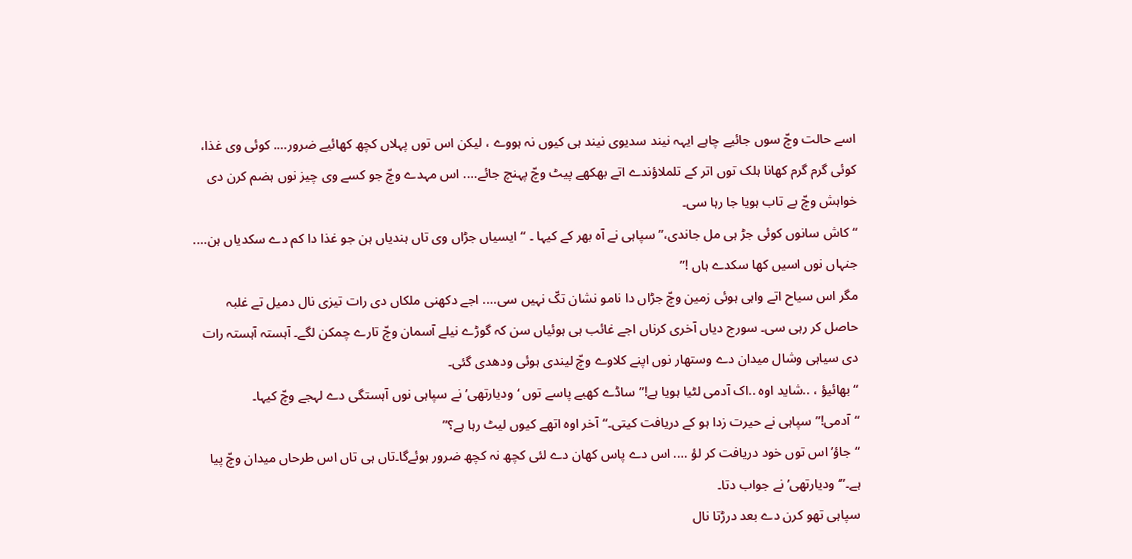اسے حالت وچّ سوں جائیے چاہے ایہہ نیند سدیوی نیند ہی کیوں نہ ہووے ، لیکن اس توں پہلاں کچھ کھائیے ضرور…. کوئی وی غذا، کوئی گرم گرم کھانا ہلک توں اتر کے تلملاؤندے اتے بھکھے پیٹ وچّ پہنچ جائے…. اس مہدے وچّ جو کسے وی چیز نوں ہضم کرن دی خواہش وچّ بے تاب ہویا جا رہا سی۔
“کاش سانوں کوئی جڑ ہی مل جاندی،” سپاہی نے آہ بھر کے کیہا ۔ “ایسیاں جڑاں وی تاں ہندیاں ہن جو غذا دا کم دے سکدیاں ہن…. جنہاں نوں اسیں کھا سکدے ہاں !”
مگر اس سیاح اتے واہی ہوئی زمین وچّ جڑاں دا نامو نشان تکّ نہیں سی…. اجے دکھنی ملکاں دی رات تیزی نال دمیل تے غلبہ حاصل کر رہی سی۔ سورج دیاں آخری کرناں اجے غائب ہی ہوئیاں سن کہ گوڑے نیلے آسمان وچّ تارے چمکن لگے۔ آہستہ آہستہ رات دی سیاہی وشال میدان دے وستھار نوں اپنے کلاوے وچّ لیندی ہوئی ودھدی گئی۔
“ بھائیؤ ، ..شاید اوہ ..اک آدمی لٹیا ہویا ہے!” ساڈے کھبے پاسے توں ‘ودیارتھی’ نے سپاہی نوں آہستگی دے لہجے وچّ کیہا۔
“آدمی!” سپاہی نے حیرت زدا ہو کے دریافت کیتی۔“آخر اوہ اتھے کیوں لیٹ رہا ہے؟”
“جاؤ’ اس توں خود دریافت کر لؤ …. اس دے پاس کھان دے لئی کچھ نہ کچھ ضرور ہوئےگا۔تاں ہی تاں اس طرحاں میدان وچّ پیا ہے۔”‘ودیارتھی’ نے جواب دتا۔
سپاہی تھو کرن دے بعد درڑتا نال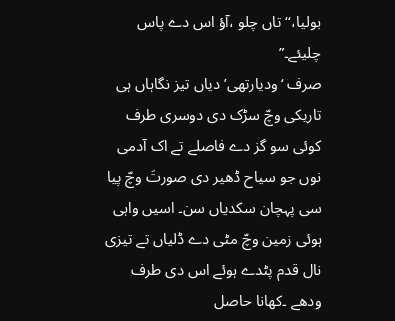بولیا،‘‘تاں چلو ،آؤ اس دے پاس چلیئے۔”
صرف ‘ودیارتھی’ دیاں تیز نگاہاں ہی تاریکی وچّ سڑک دی دوسری طرف کوئی سو گز دے فاصلے تے اک آدمی نوں جو سیاح ڈھیر دی صورتَ وچّ پیا سی پہچان سکدیاں سن۔ اسیں واہی ہوئی زمین وچّ مٹی دے ڈلیاں تے تیزی نال قدم پٹدے ہوئے اس دی طرف ودھے ۔کھانا حاصل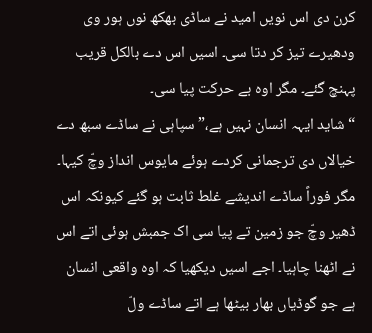کرن دی اس نویں امید نے ساڈی بھکھ نوں ہور وی ودھیرے تیز کر دتا سی۔ اسیں اس دے بالکل قریب پہنچ گئے۔ مگر اوہ بے حرکت پیا سی۔
“شاید ایہہ انسان نہیں ہے،” سپاہی نے ساڈے سبھ دے خیالاں دی ترجمانی کردے ہوئے مایوس انداز وچّ کیہا۔ مگر فوراً ساڈے اندیشے غلط ثابت ہو گئے کیونکہ اس ڈھیر وچّ جو زمین تے پیا سی اک جمبش ہوئی اتے اس نے اٹھنا چاہیا۔ اجے اسیں دیکھیا کہ اوہ واقعی انسان ہے جو گوڈیاں بھار بیٹھا ہے اتے ساڈے ولّ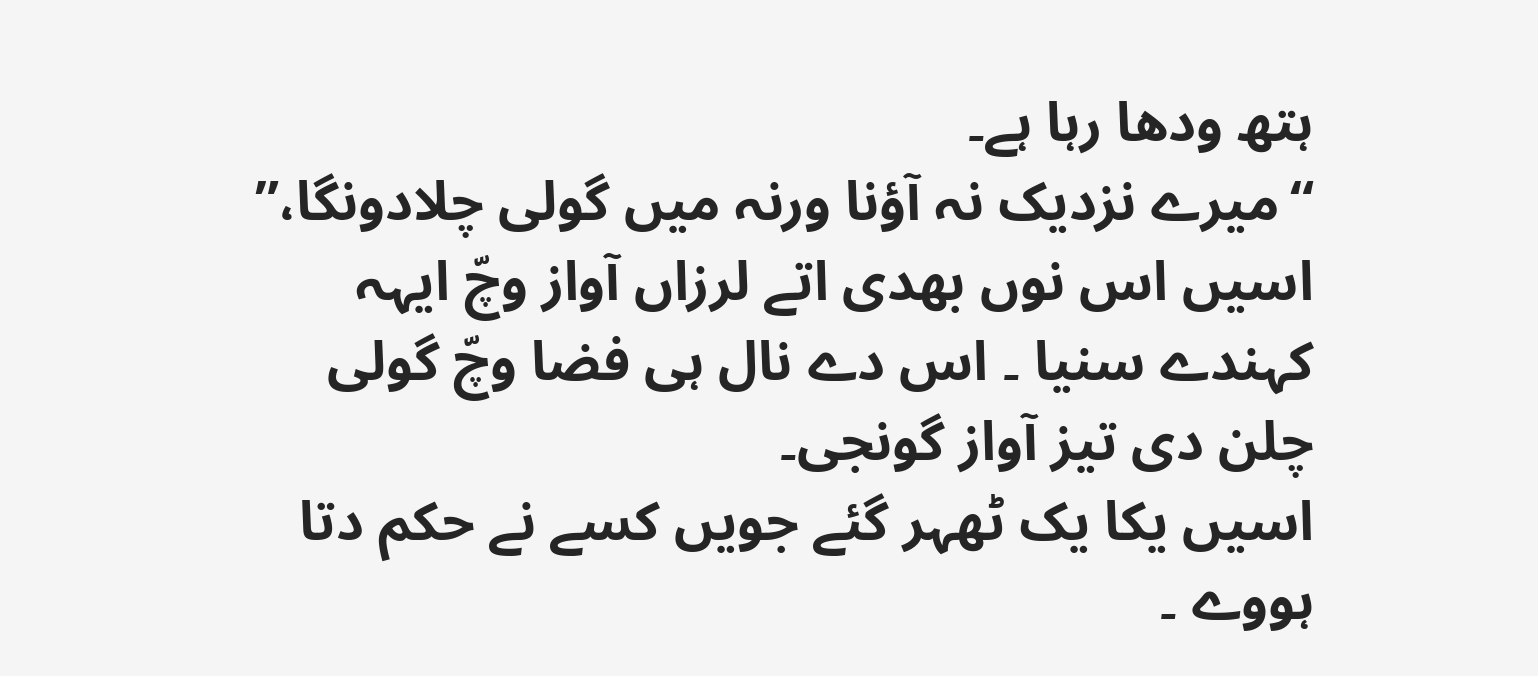ہتھ ودھا رہا ہے۔
“میرے نزدیک نہ آؤنا ورنہ میں گولی چلادونگا،” اسیں اس نوں بھدی اتے لرزاں آواز وچّ ایہہ کہندے سنیا ۔ اس دے نال ہی فضا وچّ گولی چلن دی تیز آواز گونجی۔
اسیں یکا یک ٹھہر گئے جویں کسے نے حکم دتا ہووے ۔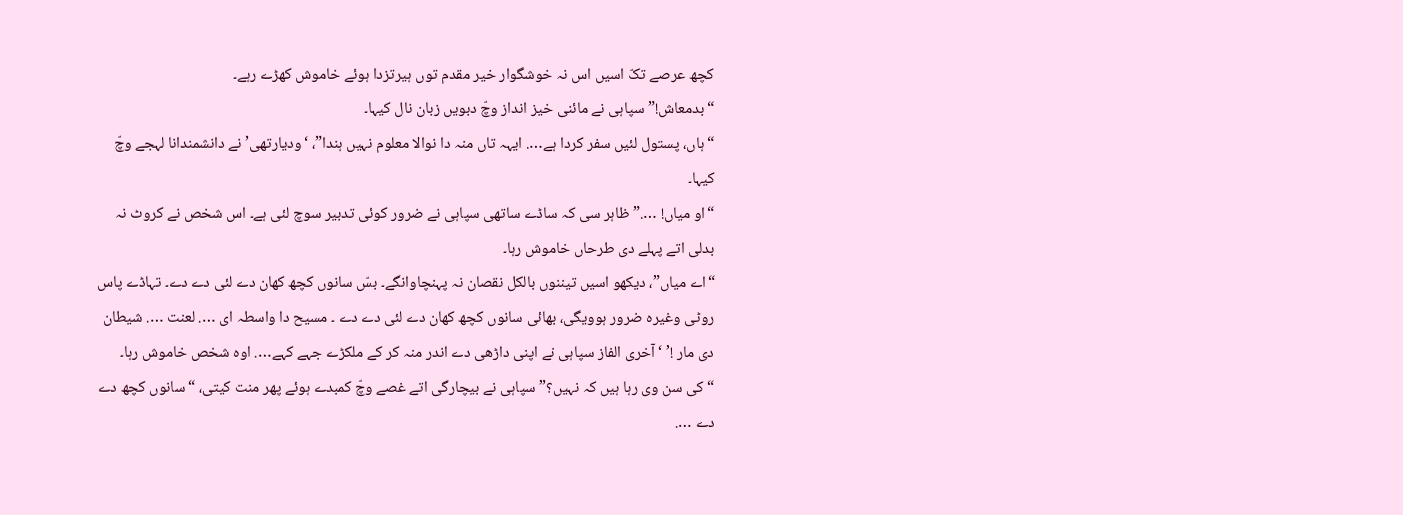کچھ عرصے تکّ اسیں اس نہ خوشگوار خیر مقدم توں ہیرتزدا ہوئے خاموش کھڑے رہے۔
“بدمعاش!” سپاہی نے مائنی خیز انداز وچّ دبویں زبان نال کیہا۔
“ہاں، پستول لئیں سفر کردا ہے…. ایہہ تاں منہ دا نوالا معلوم نہیں ہندا”، ‘ودیارتھی’ نے دانشمندانا لہجے وچّ کیہا۔
“او میاں! ….” ظاہر سی کہ ساڈے ساتھی سپاہی نے ضرور کوئی تدبیر سوچ لئی ہے۔ اس شخص نے کروٹ نہ بدلی اتے پہلے دی طرحاں خاموش رہا۔
“اے میاں”، دیکھو اسیں تیننوں بالکل نقصان نہ پہنچاوانگے۔ بسّ سانوں کچھ کھان دے لئی دے دے۔ تہاڈے پاس روٹی وغیرہ ضرور ہوویگی، بھائی سانوں کچھ کھان دے لئی دے دے ۔ مسیح دا واسطہ ای …. لعنت …. شیطان دی مار !’ ‘آخری الفاز سپاہی نے اپنی داڑھی دے اندر منہ کر کے ملکڑے جہے کہے…. اوہ شخص خاموش رہا۔
“کی سن وی رہا ہیں کہ نہیں؟” سپاہی نے بیچارگی اتے غصے وچّ کمبدے ہوئے پھر منت کیتی، “سانوں کچھ دے دے ….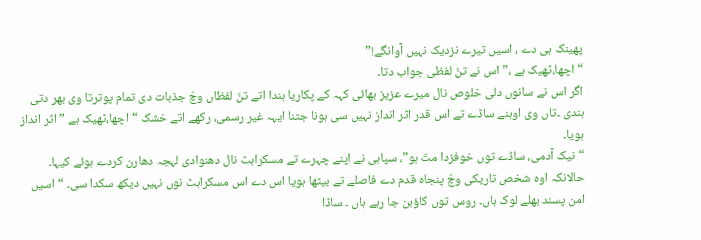پھینک ہی دے ، اسیں تیرے نزدیک نہیں آوانگے!”
“اچھا،ٹھیک ہے ،” اس نے تنّ لفظی جواب دتا۔
اگر اس نے سانوں دلی خلوص نال میرے عزیز بھائی کہہ کے پکاریا ہندا اتے تنّ لفظاں وچّ جذبات دی تمام پوترتا وی بھر دتی ہندی ۔تاں وی اوہنے ساڈے تے اس قدر اثر انداز نہیں سی ہونا جتنا ایہہ غیر رسمی، رکھے اتے خشک “اچھا،ٹھیک ہے ” اثر انداز ہویا۔
“نیک آدمی، ساڈے توں خوفزدا متّ ہو”، سپاہی نے اپنے چہرے تے مسکراہٹ نال دھنوادی لہجہ دھارن کردے ہوئے کیہا۔ حالانکہ اوہ شخص تاریکی وچّ پنجاہ قدم دے فاصلے تے بیٹھا ہویا اس دے اس مسکراہٹ نوں نہیں دیکھ سکدا سی۔ “ اسیں امن پسند بھلے لوک ہاں۔ روس توں کاؤبن جا رہے ہاں ۔ ساڈا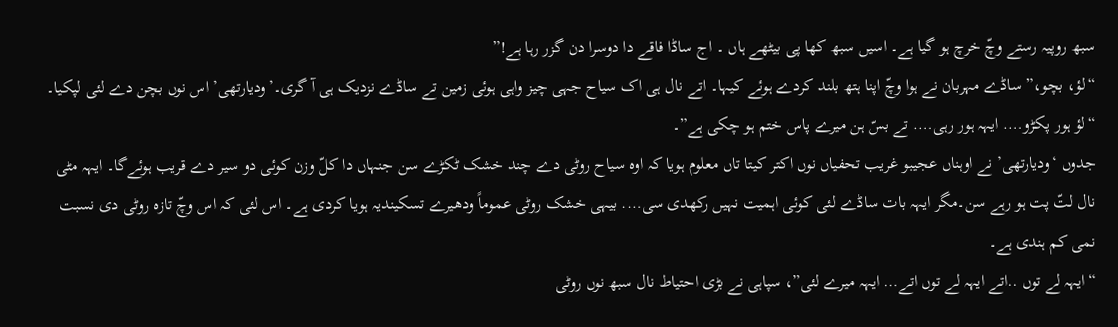سبھ روپیہ رستے وچّ خرچ ہو گیا ہے۔ اسیں سبھ کھا پی بیٹھے ہاں ۔ اج ساڈا فاقے دا دوسرا دن گزر رہا ہے!”
“لؤ، بچو،” ساڈے مہربان نے ہوا وچّ اپنا ہتھ بلند کردے ہوئے کیہا۔ اتے نال ہی اک سیاح جہی چیز واہی ہوئی زمین تے ساڈے نزدیک ہی آ گری۔’ودیارتھی’ اس نوں بچن دے لئی لپکیا۔
“لؤ ہور پکڑو…. ایہہ ہور رہی…. تے بسّ ہن میرے پاس ختم ہو چکی ہے”۔
جدوں ‘ودیارتھی’ نے اوہناں عجیبو غریب تحفیاں نوں اکتر کیتا تاں معلوم ہویا کہ اوہ سیاح روٹی دے چند خشک ٹکڑے سن جنہاں دا کلّ وزن کوئی دو سیر دے قریب ہوئےگا۔ ایہہ مٹی نال لتّ پت ہو رہے سن۔مگر ایہہ بات ساڈے لئی کوئی اہمیت نہیں رکھدی سی…. بیہی خشک روٹی عموماً ودھیرے تسکیندیہ ہویا کردی ہے۔ اس لئی کہ اس وچّ تازہ روٹی دی نسبت نمی کم ہندی ہے۔
“ایہہ لے توں ..اتے ایہہ لے توں اتے… ایہہ میرے لئی”، سپاہی نے بڑی احتیاط نال سبھ نوں روٹی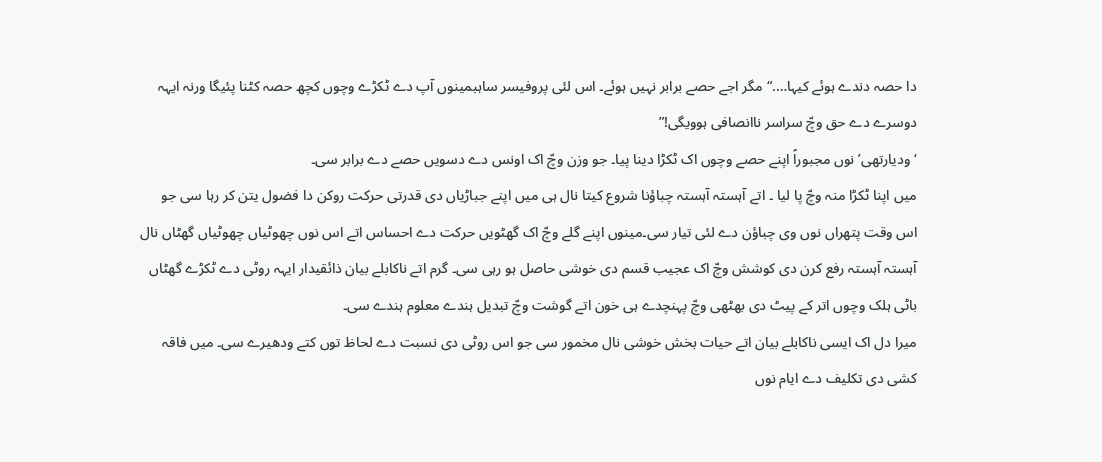دا حصہ دندے ہوئے کیہا….“مگر اجے حصے برابر نہیں ہوئے۔ اس لئی پروفیسر ساہبمینوں آپ دے ٹکڑے وچوں کچھ حصہ کٹنا پئیگا ورنہ ایہہ دوسرے دے حق وچّ سراسر ناانصافی ہوویگی!”
‘ودیارتھی’ نوں مجبوراً اپنے حصے وچوں اک ٹکڑا دینا پیا۔ جو وزن وچّ اک اونس دے دسویں حصے دے برابر سی۔
میں اپنا ٹکڑا منہ وچّ پا لیا ۔ اتے آہستہ آہستہ چباؤنا شروع کیتا نال ہی میں اپنے جباڑیاں دی قدرتی حرکت روکن دا فضول یتن کر رہا سی جو اس وقت پتھراں نوں وی چباؤن دے لئی تیار سی۔مینوں اپنے گلے وچّ اک گھٹویں حرکت دے احساس اتے اس نوں چھوٹیاں چھوٹیاں گھٹاں نال آہستہ آہستہ رفع کرن دی کوشش وچّ اک عجیب قسم دی خوشی حاصل ہو رہی سی۔ گرم اتے ناکابلے بیان ذائقیدار ایہہ روٹی دے ٹکڑے گھٹاں باٹی ہلک وچوں اتر کے پیٹ دی بھٹھی وچّ پہنچدے ہی خون اتے گوشت وچّ تبدیل ہندے معلوم ہندے سی۔
میرا دل اک ایسی ناکابلے بیان اتے حیات بخش خوشی نال مخمور سی جو اس روٹی دی نسبت دے لحاظ توں کتے ودھیرے سی۔ میں فاقہ کشی دی تکلیف دے ایام نوں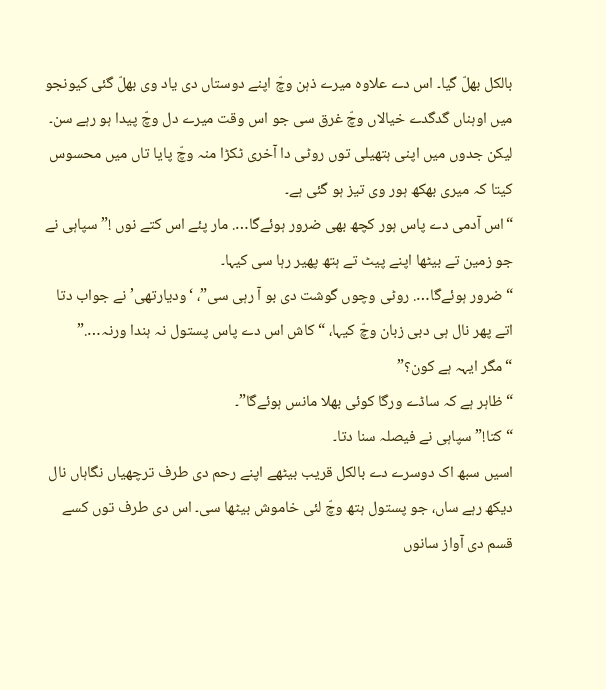بالکل بھلّ گیا۔ اس دے علاوہ میرے ذہن وچّ اپنے دوستاں دی یاد وی بھلّ گئی کیونجو میں اوہناں گدگدے خیالاں وچّ غرق سی جو اس وقت میرے دل وچّ پیدا ہو رہے سن۔
لیکن جدوں میں اپنی ہتھیلی توں روٹی دا آخری ٹکڑا منہ وچّ پایا تاں میں محسوس کیتا کہ میری بھکھ ہور وی تیز ہو گئی ہے۔
“اس آدمی دے پاس ہور کچھ بھی ضرور ہوئےگا…. مار پئے اس کتے نوں !” سپاہی نے جو زمین تے بیٹھا اپنے پیٹ تے ہتھ پھیر رہا سی کیہا۔
“ضرور ہوئےگا…. روٹی وچوں گوشت دی بو آ رہی سی”، ‘ودیارتھی’ نے جواب دتا اتے پھر نال ہی دبی زبان وچّ کیہا، “کاش اس دے پاس پستول نہ ہندا ورنہ….”
“مگر ایہہ ہے کون؟”
“ظاہر ہے کہ ساڈے ورگا کوئی بھلا مانس ہوئےگا”۔
“ کتا!” سپاہی نے فیصلہ سنا دتا۔
اسیں سبھ اک دوسرے دے بالکل قریب بیٹھے اپنے رحم دی طرف ترچھیاں نگاہاں نال دیکھ رہے ساں، جو پستول ہتھ وچّ لئی خاموش بیٹھا سی۔ اس دی طرف توں کسے قسم دی آواز سانوں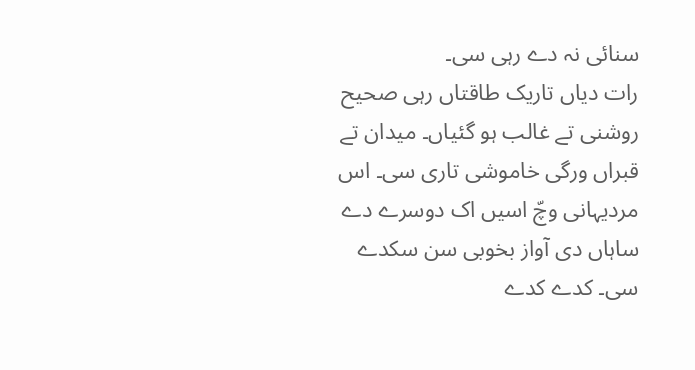سنائی نہ دے رہی سی۔
رات دیاں تاریک طاقتاں رہی صحیح روشنی تے غالب ہو گئیاں۔ میدان تے قبراں ورگی خاموشی تاری سی۔ اس مردیہانی وچّ اسیں اک دوسرے دے ساہاں دی آواز بخوبی سن سکدے سی۔ کدے کدے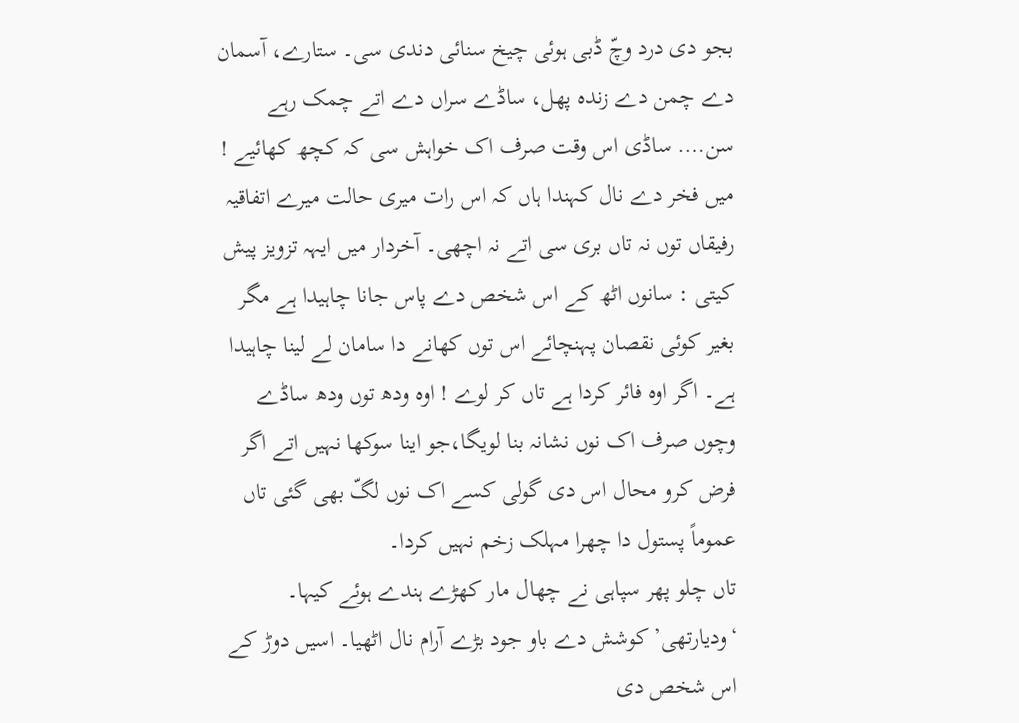بجو دی درد وچّ ڈبی ہوئی چیخ سنائی دندی سی۔ ستارے، آسمان دے چمن دے زندہ پھل، ساڈے سراں دے اتے چمک رہے سن…. ساڈی اس وقت صرف اک خواہش سی کہ کچھ کھائیے !
میں فخر دے نال کہندا ہاں کہ اس رات میری حالت میرے اتفاقیہ رفیقاں توں نہ تاں بری سی اتے نہ اچھی۔ آخردار میں ایہہ تزویز پیش کیتی : سانوں اٹھ کے اس شخص دے پاس جانا چاہیدا ہے مگر بغیر کوئی نقصان پہنچائے اس توں کھانے دا سامان لے لینا چاہیدا ہے۔ اگر اوہ فائر کردا ہے تاں کر لوے ! اوہ ودھ توں ودھ ساڈے وچوں صرف اک نوں نشانہ بنا لویگا،جو اینا سوکھا نہیں اتے اگر فرض کرو محال اس دی گولی کسے اک نوں لگّ بھی گئی تاں عموماً پستول دا چھرا مہلک زخم نہیں کردا۔
تاں چلو پھر سپاہی نے چھال مار کھڑے ہندے ہوئے کیہا۔ ‘ودیارتھی’ کوشش دے باو جود بڑے آرام نال اٹھیا۔ اسیں دوڑ کے اس شخص دی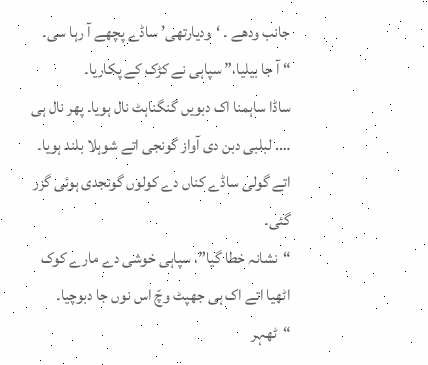جانب ودھے ۔ ‘ودیارتھی’ ساڈے پچھے آ رہا سی۔
“ آ جا بیلیا،” سپاہی نے کڑک کے پکاریا۔
ساڈا ساہمنا اک دبویں گنگناہٹ نال ہویا۔ پھر نال ہی …. لبلبی دبن دی آواز گونجی اتے شوہلا بلند ہویا۔ اتے گولی ساڈے کناں دے کولوں گونجدی ہوئی گزر گئی۔
“نشانہ خطا گیا”، سپاہی خوشی دے مارے کوک اٹھیا اتے اک ہی جھپٹ وچّ اس نوں جا دبوچیا۔ “ٹھہر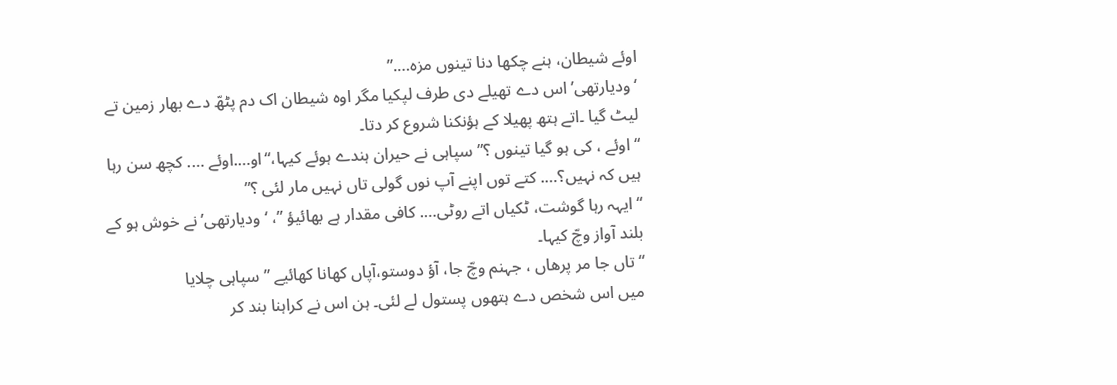اوئے شیطان، ہنے چکھا دنا تینوں مزہ….”
‘ودیارتھی’ اس دے تھیلے دی طرف لپکیا مگر اوہ شیطان اک دم پٹھّ دے بھار زمین تے لیٹ گیا ۔اتے ہتھ پھیلا کے ہؤنکنا شروع کر دتا۔
“اوئے ، کی ہو گیا تینوں ؟” سپاہی نے حیران ہندے ہوئے کیہا،“او….اوئے …. کچھ سن رہا ہیں کہ نہیں؟…. کتے توں اپنے آپ نوں گولی تاں نہیں مار لئی ؟”
“ایہہ رہا گوشت، ٹکیاں اتے روٹی…. کافی مقدار ہے بھائیؤ ”، ‘ودیارتھی’ نے خوش ہو کے بلند آواز وچّ کیہا۔
“تاں جا مر پرھاں ، جہنم وچّ جا، آؤ دوستو،آپاں کھانا کھائیے ” سپاہی چلایا
میں اس شخص دے ہتھوں پستول لے لئی۔ ہن اس نے کراہنا بند کر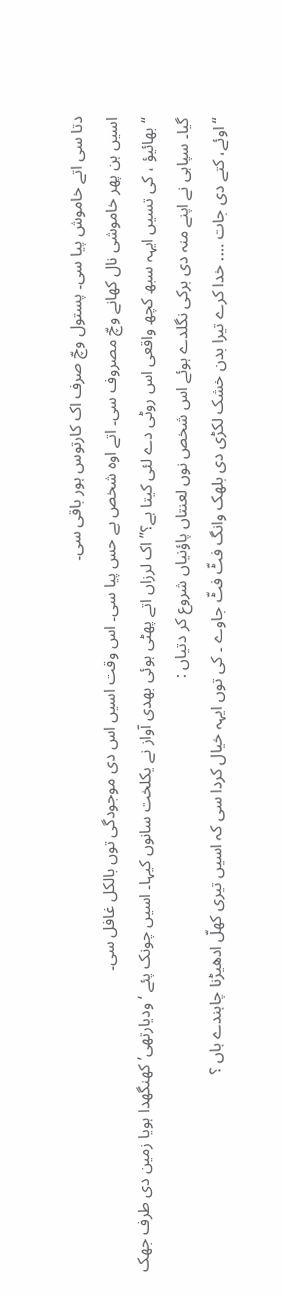دتا سی اتے خاموش پیا سی۔ پستول وچّ صرف اک کارتوس ہور باقی سی۔
اسیں ہن پھر خاموشی نال کھانے وچّ مصروف سی۔ اتے اوہ شخص بے حس پیا سی۔ اس وقت اسیں اس دی موجودگی توں بالکل غافل سی۔
“بھائیؤ ، کی تسیں ایہہ سبھ کچھ واقعی اس روٹی دے لئی کیتا ہے؟” اک لرزاں اتے پھٹی ہوئی بھدی آواز نے یکلخت سانوں کیہا۔ اسیں چونک پئے ‘ودیارتھی’ کھنگھدا ہویا زمین دی طرف جھک گیا۔ سپاہی نے اپنے منہ دی برکی نگلدے ہوئے اس شخص نوں لعنتاں پاؤنیاں شروع کر دتیاں :
“اوئے، کتے دی جات …. خدا کرے تیرا بدن خشک لکڑی دی بلھک وانگ فٹّ فٹّ جاوے ۔ کی توں ایہہ خیال کردا سی کہ اسیں تیری کھلّ ادھیڑنا چاہندے ہاں ؟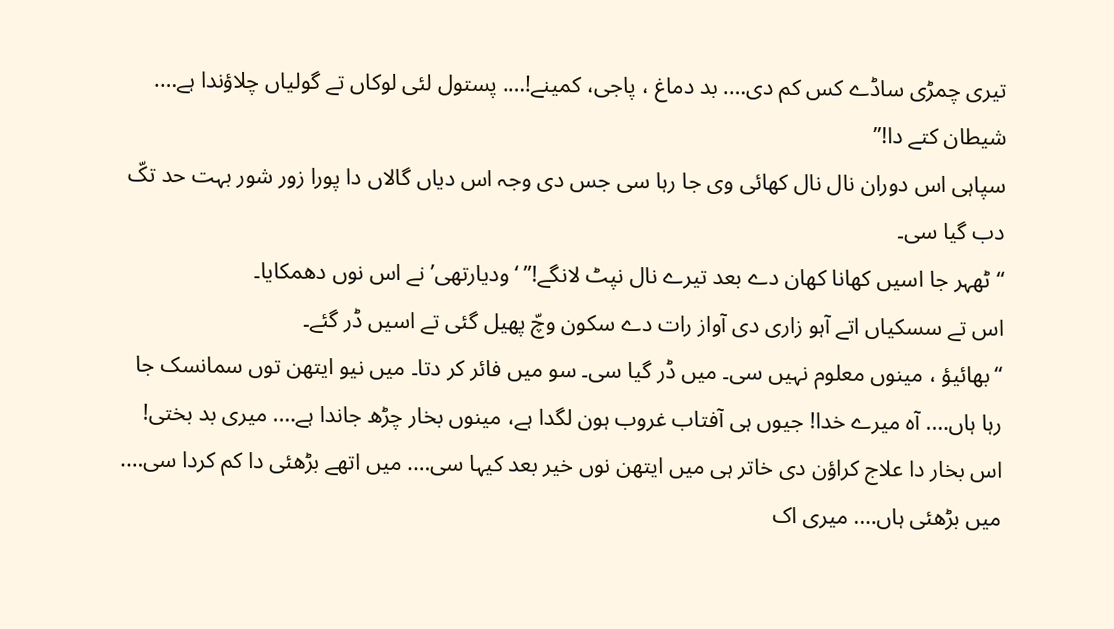تیری چمڑی ساڈے کس کم دی…. بد دماغ ، پاجی، کمینے!…. پستول لئی لوکاں تے گولیاں چلاؤندا ہے…. شیطان کتے دا!”
سپاہی اس دوران نال نال کھائی وی جا رہا سی جس دی وجہ اس دیاں گالاں دا پورا زور شور بہت حد تکّ دب گیا سی۔
“ٹھہر جا اسیں کھانا کھان دے بعد تیرے نال نپٹ لانگے!” ‘ودیارتھی’ نے اس نوں دھمکایا۔
اس تے سسکیاں اتے آہو زاری دی آواز رات دے سکون وچّ پھیل گئی تے اسیں ڈر گئے۔
“بھائیؤ ، مینوں معلوم نہیں سی۔ میں ڈر گیا سی۔ سو میں فائر کر دتا۔ میں نیو ایتھن توں سمانسک جا رہا ہاں…. آہ میرے خدا! جیوں ہی آفتاب غروب ہون لگدا ہے، مینوں بخار چڑھ جاندا ہے…. میری بد بختی! اس بخار دا علاج کراؤن دی خاتر ہی میں ایتھن نوں خیر بعد کیہا سی…. میں اتھے بڑھئی دا کم کردا سی…. میں بڑھئی ہاں…. میری اک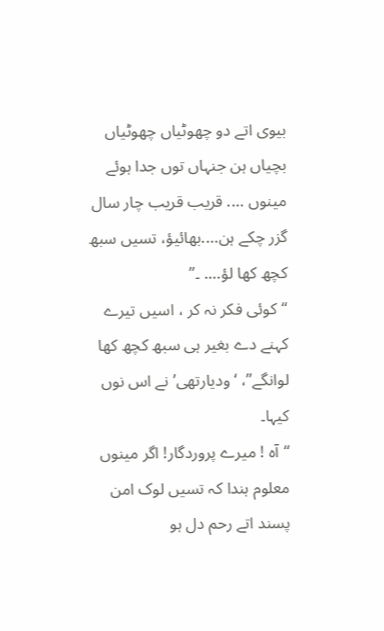بیوی اتے دو چھوٹیاں چھوٹیاں بچیاں ہن جنہاں توں جدا ہوئے مینوں …. قریب قریب چار سال گزر چکے ہن….بھائیؤ، تسیں سبھ کچھ کھا لؤ…. ۔”
“کوئی فکر نہ کر ، اسیں تیرے کہنے دے بغیر ہی سبھ کچھ کھا لوانگے”، ‘ودیارتھی’ نے اس نوں کیہا۔
“آہ ! میرے پروردگار! اگر مینوں معلوم ہندا کہ تسیں لوک امن پسند اتے رحم دل ہو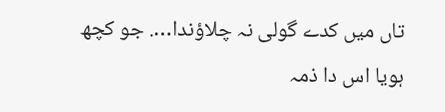تاں میں کدے گولی نہ چلاؤندا…. جو کچھ ہویا اس دا ذمہ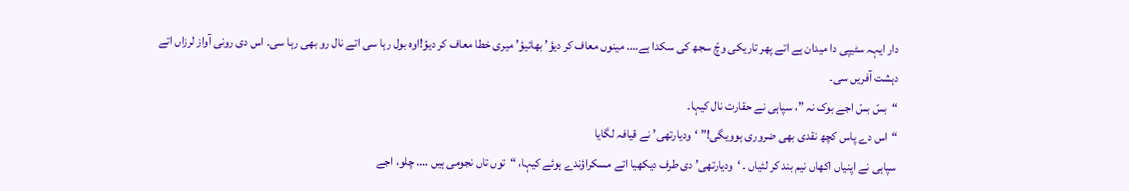دار ایہہ سٹیپی دا میدان ہے اتے پھر تاریکی وچّ سجھ کی سکدا ہے…. مینوں معاف کر دیؤ’ بھائیؤ’ میری خطا معاف کر دیؤ!اوہ بول رہا سی اتے نال رو بھی رہا سی۔ اس دی رونی آواز لرزاں اتے دہشت آفریں سی۔
“بسّ بسّ اجے بوک نہ ”، سپاہی نے حقارت نال کیہا۔
“اس دے پاس کچھ نقدی بھی ضروری ہوویگی!” ‘ودیارتھی’ نے قیافہ لگایا
سپاہی نے اپنیاں اکھاں نیم بند کر لئیاں ۔ ‘ودیارتھی’ دی طرف دیکھیا اتے مسکراؤندے ہوئے کیہا، “توں تاں نجومی ہیں …. چلو، اجے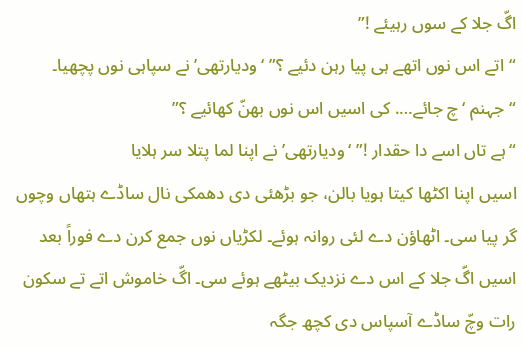اگّ جلا کے سوں رہیئے !”
“اتے اس نوں اتھے ہی پیا رہن دئیے ؟” ‘ودیارتھی’ نے سپاہی نوں پچھیا۔
“جہنم ‘چ جائے…. کی اسیں اس نوں بھنّ کھائیے ؟”
“ہے تاں اسے دا حقدار !” ‘ودیارتھی’ نے اپنا لما پتلا سر ہلایا
اسیں اپنا اکٹھا کیتا ہویا بالن، جو بڑھئی دی دھمکی نال ساڈے ہتھاں وچوں گر پیا سی۔ اٹھاؤن دے لئی روانہ ہوئے۔ لکڑیاں نوں جمع کرن دے فوراً بعد اسیں اگّ جلا کے اس دے نزدیک بیٹھے ہوئے سی۔ اگّ خاموش اتے تے سکون رات وچّ ساڈے آسپاس دی کچھ جگہ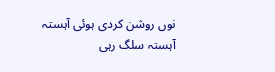نوں روشن کردی ہوئی آہستہ آہستہ سلگ رہی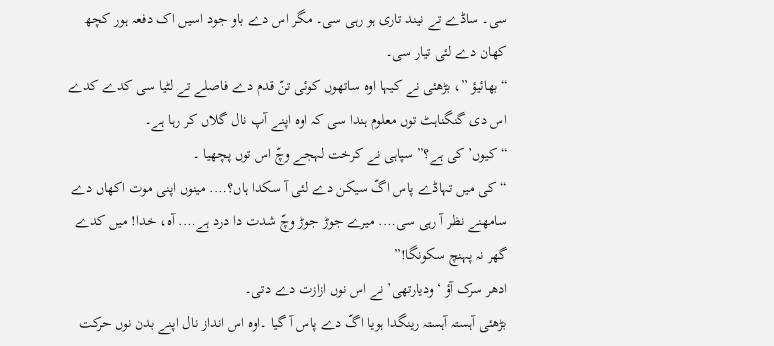سی۔ ساڈے تے نیند تاری ہو رہی سی۔ مگر اس دے باو جود اسیں اک دفعہ ہور کچھ کھان دے لئی تیار سی۔
“بھائیؤ ”، بڑھئی نے کیہا اوہ ساتھوں کوئی تنّ قدم دے فاصلے تے لٹیا سی کدے کدے اس دی گنگناہٹ توں معلوم ہندا سی کہ اوہ اپنے آپ نال گلاں کر رہا ہے۔
“کیوں’ کی ہے؟” سپاہی نے کرخت لہجے وچّ اس توں پچھیا ۔
“کی میں تہاڈے پاس اگّ سیکن دے لئی آ سکدا ہاں؟…. مینوں اپنی موت اکھاں دے سامھنے نظر آ رہی سی…. میرے جوڑ جوڑ وچّ شدت دا درد ہے…. آہ، خدا! میں کدے گھر نہ پہنچ سکونگا!”
ادھر سرک آؤ ‘ودیارتھی’ نے اس نوں ازازت دے دتی۔
بڑھئی آہستہ آہستہ رینگدا ہویا اگّ دے پاس آ گیا ۔اوہ اس انداز نال اپنے بدن نوں حرکت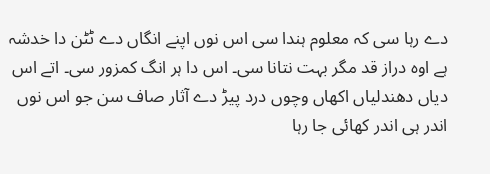دے رہا سی کہ معلوم ہندا سی اس نوں اپنے انگاں دے ٹٹن دا خدشہ ہے اوہ دراز قد مگر بہت نتانا سی۔ اس دا ہر انگ کمزور سی۔ اتے اس دیاں دھندلیاں اکھاں وچوں درد پیڑ دے آثار صاف سن جو اس نوں اندر ہی اندر کھائی جا رہا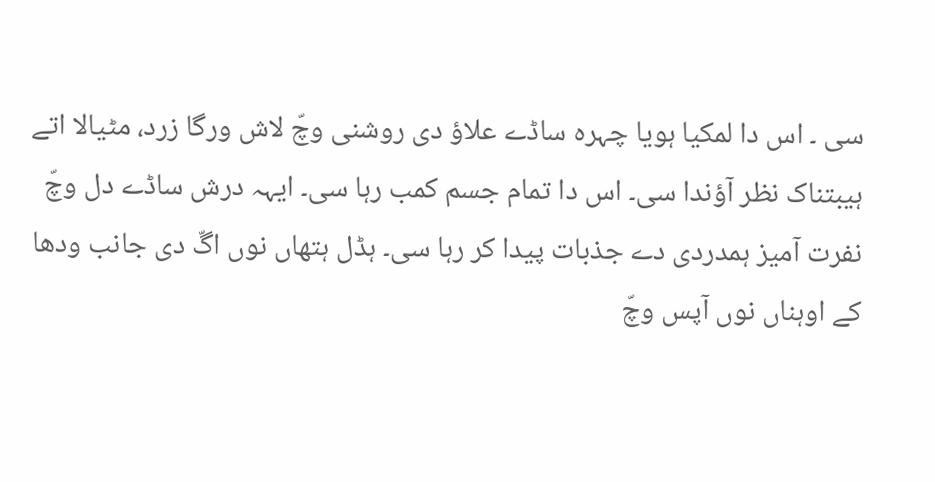سی ۔ اس دا لمکیا ہویا چہرہ ساڈے علاؤ دی روشنی وچّ لاش ورگا زرد، مٹیالا اتے ہیبتناک نظر آؤندا سی۔ اس دا تمام جسم کمب رہا سی۔ ایہہ درش ساڈے دل وچّ نفرت آمیز ہمدردی دے جذبات پیدا کر رہا سی۔ ہڈل ہتھاں نوں اگّ دی جانب ودھا کے اوہناں نوں آپس وچّ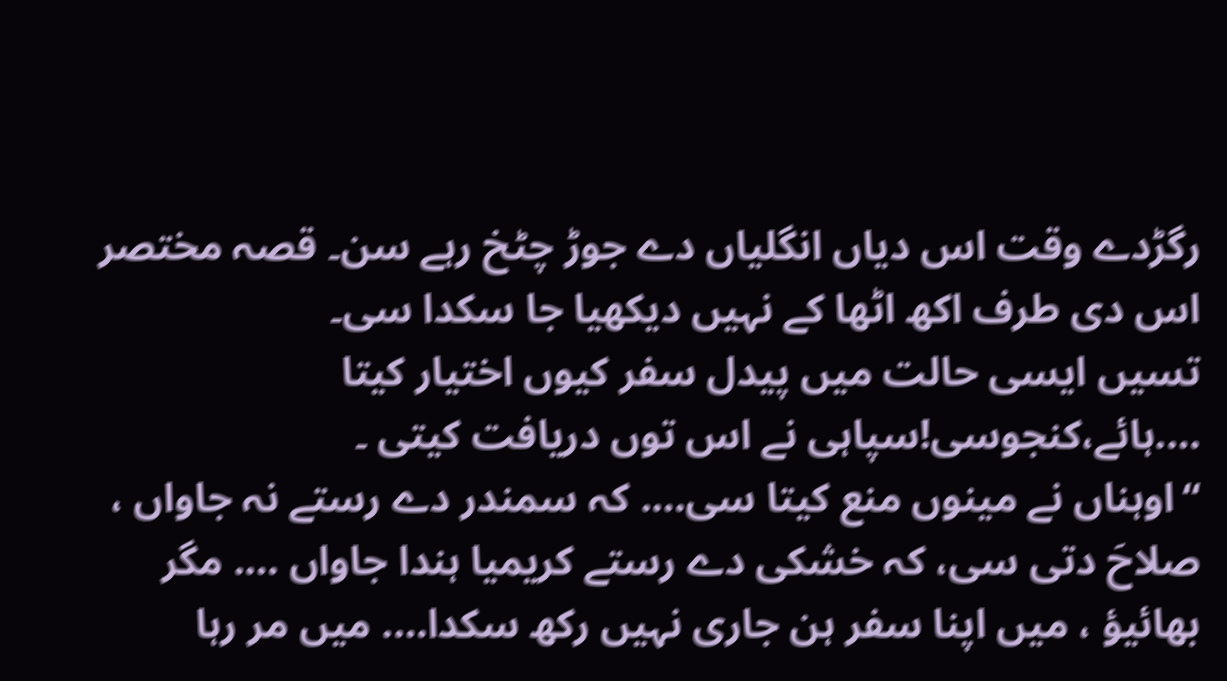رگڑدے وقت اس دیاں انگلیاں دے جوڑ چٹخ رہے سن۔ قصہ مختصر اس دی طرف اکھ اٹھا کے نہیں دیکھیا جا سکدا سی۔
تسیں ایسی حالت میں پیدل سفر کیوں اختیار کیتا ….ہائے،کنجوسی!سپاہی نے اس توں دریافت کیتی ۔
“اوہناں نے مینوں منع کیتا سی…. کہ سمندر دے رستے نہ جاواں ، صلاحَ دتی سی، کہ خشکی دے رستے کریمیا ہندا جاواں …. مگر بھائیؤ ، میں اپنا سفر ہن جاری نہیں رکھ سکدا…. میں مر رہا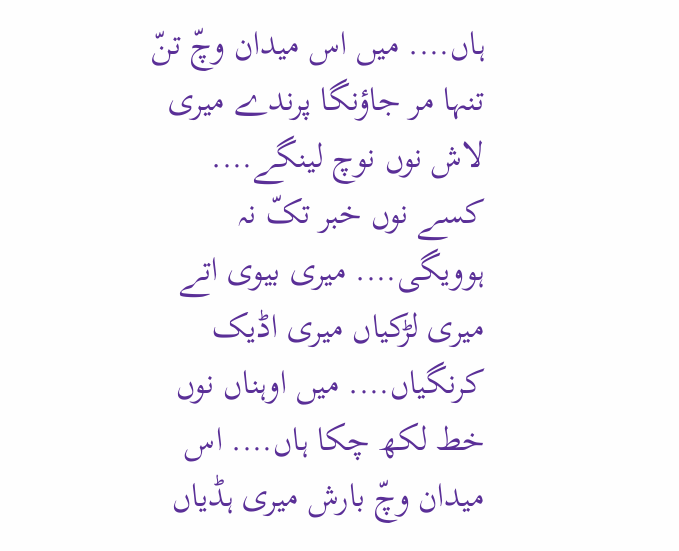ہاں…. میں اس میدان وچّ تنّ تنہا مر جاؤنگا پرندے میری لاش نوں نوچ لینگے…. کسے نوں خبر تکّ نہ ہوویگی…. میری بیوی اتے میری لڑکیاں میری اڈیک کرنگیاں…. میں اوہناں نوں خط لکھ چکا ہاں…. اس میدان وچّ بارش میری ہڈیاں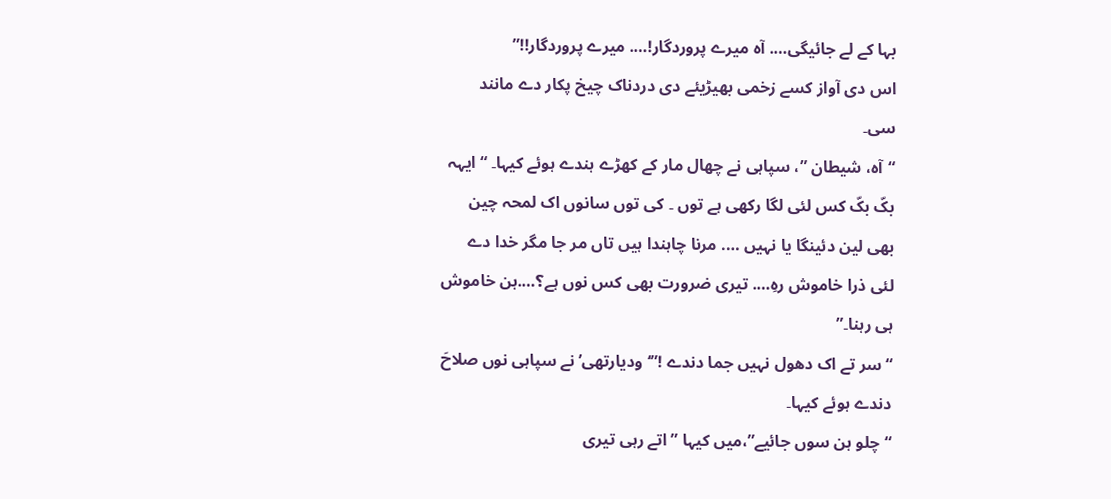بہا کے لے جائیگی…. آہ میرے پروردگار!…. میرے پروردگار!!”
اس دی آواز کسے زخمی بھیڑیئے دی دردناک چیخ پکار دے مانند سی۔
“آہ، شیطان ”، سپاہی نے چھال مار کے کھڑے ہندے ہوئے کیہا۔ “ایہہ بکّ بکّ کس لئی لگا رکھی ہے توں ۔ کی توں سانوں اک لمحہ چین بھی لین دئینگا یا نہیں …. مرنا چاہندا ہیں تاں مر جا مگر خدا دے لئی ذرا خاموش رہِ…. تیری ضرورت بھی کس نوں ہے؟….ہن خاموش ہی رہنا۔”
“سر تے اک دھول نہیں جما دندے !”‘ودیارتھی’ نے سپاہی نوں صلاحَ دندے ہوئے کیہا۔
“ چلو ہن سوں جائیے”،میں کیہا ”اتے رہی تیری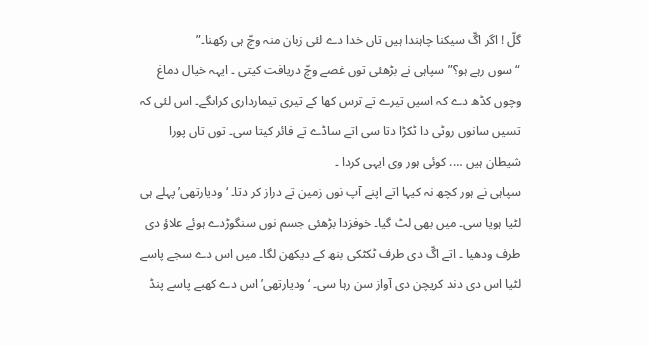گلّ ! اگر اگّ سیکنا چاہندا ہیں تاں خدا دے لئی زبان منہ وچّ ہی رکھنا۔”
“ سوں رہے ہو؟” سپاہی نے بڑھئی توں غصے وچّ دریافت کیتی ۔ ایہہ خیال دماغ وچوں کڈھ دے کہ اسیں تیرے تے ترس کھا کے تیری تیمارداری کراںگے۔ اس لئی کہ تسیں سانوں روٹی دا ٹکڑا دتا سی اتے ساڈے تے فائر کیتا سی۔ توں تاں پورا شیطان ہیں …. کوئی ہور وی ایہی کردا ۔
سپاہی نے ہور کچھ نہ کیہا اتے اپنے آپ نوں زمین تے دراز کر دتا۔ ‘ودیارتھی’ پہلے ہی لٹیا ہویا سی۔ میں بھی لٹ گیا۔ خوفزدا بڑھئی جسم نوں سنگوڑدے ہوئے علاؤ دی طرف ودھیا ۔ اتے اگّ دی طرف ٹکٹکی بنھ کے دیکھن لگا۔ میں اس دے سجے پاسے لٹیا اس دی دند کریچن دی آواز سن رہا سی۔ ‘ودیارتھی’ اس دے کھبے پاسے پنڈ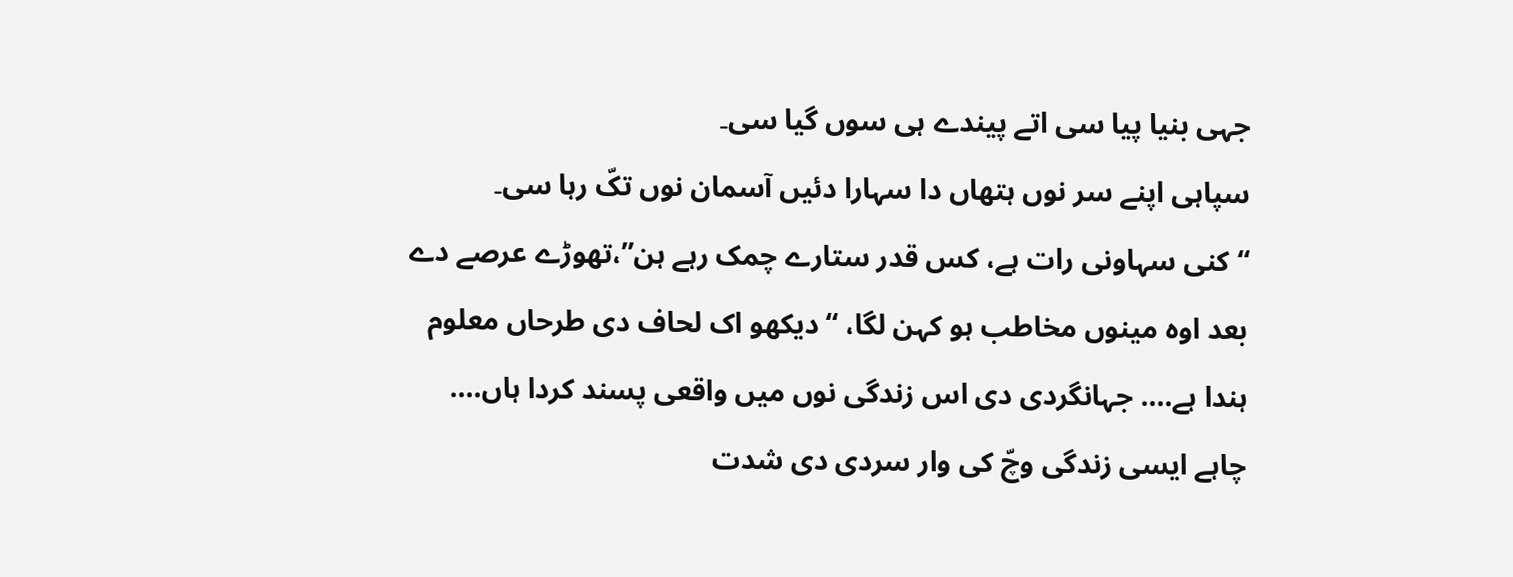جہی بنیا پیا سی اتے پیندے ہی سوں گیا سی۔
سپاہی اپنے سر نوں ہتھاں دا سہارا دئیں آسمان نوں تکّ رہا سی۔
“کنی سہاونی رات ہے، کس قدر ستارے چمک رہے ہن”،تھوڑے عرصے دے بعد اوہ مینوں مخاطب ہو کہن لگا، “دیکھو اک لحاف دی طرحاں معلوم ہندا ہے…. جہانگردی دی اس زندگی نوں میں واقعی پسند کردا ہاں…. چاہے ایسی زندگی وچّ کی وار سردی دی شدت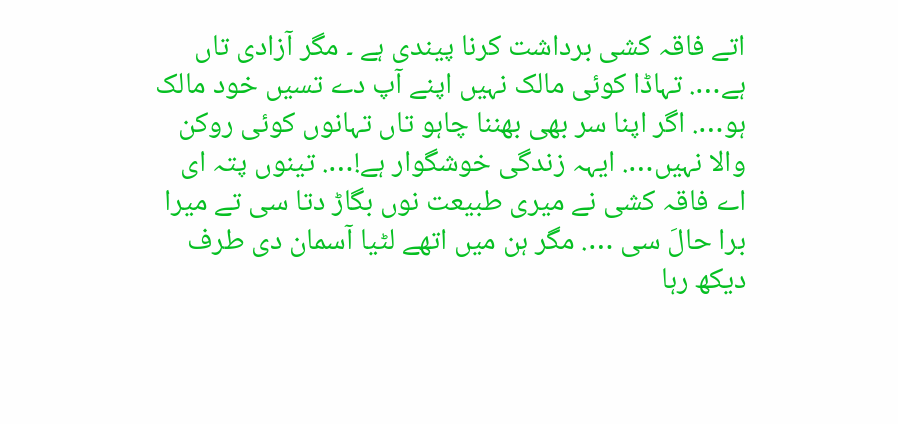اتے فاقہ کشی برداشت کرنا پیندی ہے ۔ مگر آزادی تاں ہے…. تہاڈا کوئی مالک نہیں اپنے آپ دے تسیں خود مالک ہو…. اگر اپنا سر بھی بھننا چاہو تاں تہانوں کوئی روکن والا نہیں…. ایہہ زندگی خوشگوار ہے!…. تینوں پتہ ای اے فاقہ کشی نے میری طبیعت نوں بگاڑ دتا سی تے میرا برا حالَ سی …. مگر ہن میں اتھے لٹیا آسمان دی طرف دیکھ رہا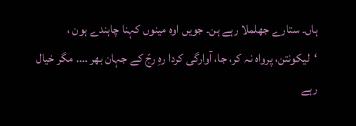ہاں۔ ستارے جھلملا رہے ہن۔ جویں اوہ مینوں کہنا چاہندے ہون ، ‘لیکونتن، پرواہ نہ کر، جا، آوارگی کردا رہِ رجّ کے جہان بھر …. مگر خیال رہے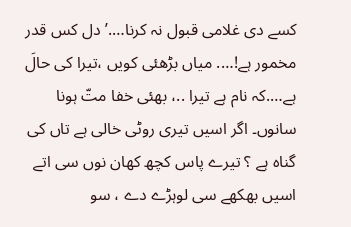کسے دی غلامی قبول نہ کرنا….’ دل کس قدر مخمور ہے!…. میاں بڑھئی کویں ،تیرا کی حالَ ہے….کہ نام ہے تیرا ..، بھئی خفا متّ ہونا سانوں۔ اگر اسیں تیری روٹی خالی ہے تاں کی گناہ ہے ؟ تیرے پاس کچھ کھان نوں سی اتے اسیں بھکھے سی لوہڑے دے ، سو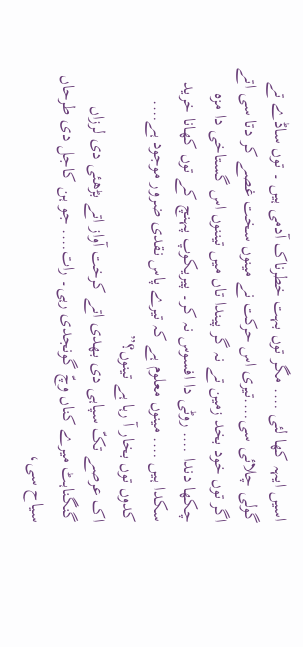اسیں ایہہ کھا لئی …. مگر توں بہت خطرناک آدمی ہیں ۔ توں ساڈے تے گولی چلائی سی….تیری اس حرکت نے مینوں سخت غصے کر دتا سی اتے اگر توں خود بخد زمین تے نہ گر پیندا تاں میں تیننوں اس گستاخی دا مزہ چکھا دندا …. روٹی دا افسوس نہ کر۔ پیریکوپ پہنچ کے توں کھانا خرید سکدا ہیں …. مینوں معلوم ہے کہ تیرے پاس نقدی ضرور موجود ہے…. کدوں توں بخار آ رہا ہے تینوں؟”
اک عرصے تکّ سپاہی دی بھدی اتے کرخت آواز اتے بڑھئی دی لرزاں گنگناہٹ میرے کناں وچّ گونجدی رہی۔ رات…. جو ہن کاجل دی طرحاں سیاح سی،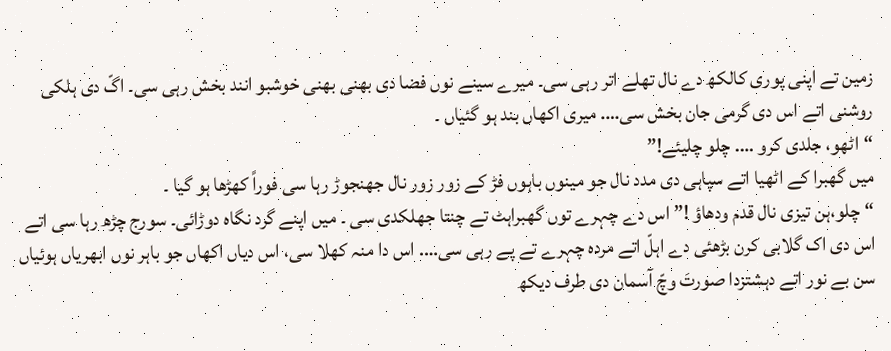زمین تے اپنی پوری کالکھ دے نال تھلے اتر رہی سی۔ میرے سینے نوں فضا دی بھنی بھنی خوشبو انند بخش رہی سی۔ اگّ دی ہلکی روشنی اتے اس دی گرمی جان بخش سی…. میری اکھاں بند ہو گئیاں ۔
“اٹھو، جلدی کرو …. چلو چلیئے!”
میں گھبرا کے اٹھیا اتے سپاہی دی مدد نال جو مینوں باہوں فڑ کے زور زور نال جھنجوڑ رہا سی فوراً کھڑھا ہو گیا ۔
“چلو،ہن تیزی نال قدم ودھاؤ !” اس دے چہرے توں گھبراہٹ تے چنتا جھلکدی سی ۔ میں اپنے گرد نگاہ دوڑائی۔ سورج چڑھ رہا سی اتے اس دی اک گلابی کرن بڑھئی دے اہلّ اتے مردہ چہرے تے پے رہی سی…. اس دا منہ کھلا سی، اس دیاں اکھاں جو باہر نوں ابھریاں ہوئیاں سن بے نور اتے دہشتزدا صورتَ وچّ آسمان دی طرف دیکھ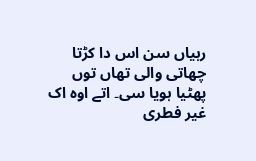رہیاں سن اس دا کڑتا چھاتی والی تھاں توں پھٹیا ہویا سی۔ اتے اوہ اک غیر فطری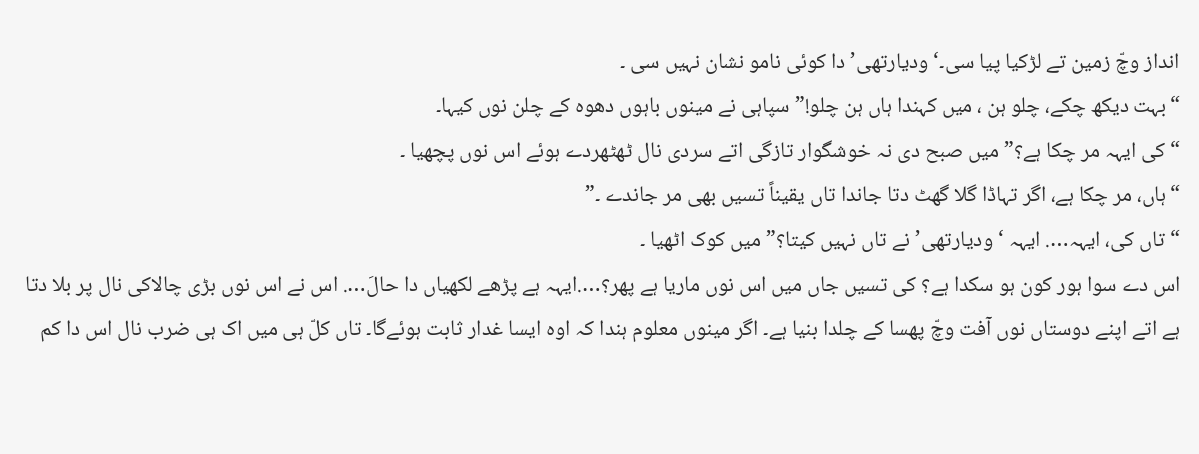انداز وچّ زمین تے لڑکیا پیا سی۔‘ودیارتھی’ دا کوئی نامو نشان نہیں سی ۔
“بہت دیکھ چکے، چلو ہن ، میں کہندا ہاں ہن چلو!” سپاہی نے مینوں باہوں دھوہ کے چلن نوں کیہا۔
“ کی ایہہ مر چکا ہے؟” میں صبح دی نہ خوشگوار تازگی اتے سردی نال ٹھٹھردے ہوئے اس نوں پچھیا ۔
“ہاں، مر چکا ہے، اگر تہاڈا گلا گھٹ دتا جاندا تاں یقیناً تسیں بھی مر جاندے ۔”
“ تاں کی، ایہہ…. ایہہ ‘ودیارتھی’ نے تاں نہیں کیتا؟” میں کوک اٹھیا ۔
اس دے سوا ہور کون ہو سکدا ہے؟ کی تسیں جاں میں اس نوں ماریا ہے پھر؟….ایہہ ہے پڑھے لکھیاں دا حالَ…. اس نے اس نوں بڑی چالاکی نال پر بلا دتا ہے اتے اپنے دوستاں نوں آفت وچّ پھسا کے چلدا بنیا ہے۔ اگر مینوں معلوم ہندا کہ اوہ ایسا غدار ثابت ہوئےگا۔ تاں کلّ ہی میں اک ہی ضرب نال اس دا کم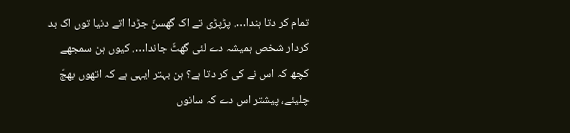تمام کر دتا ہندا…. پڑپڑی تے اک گھسنّ جڑدا اتے دنیا توں اک بد کردار شخص ہمیشہ دے لئی گھٹّ جاندا…. کیوں ہن سمجھے کچھ کہ اس نے کی کر دتا ہے؟ ہن بہتر ایہی ہے کہ اتھوں بھجّ چلیئے، پیشتر اس دے کہ سانوں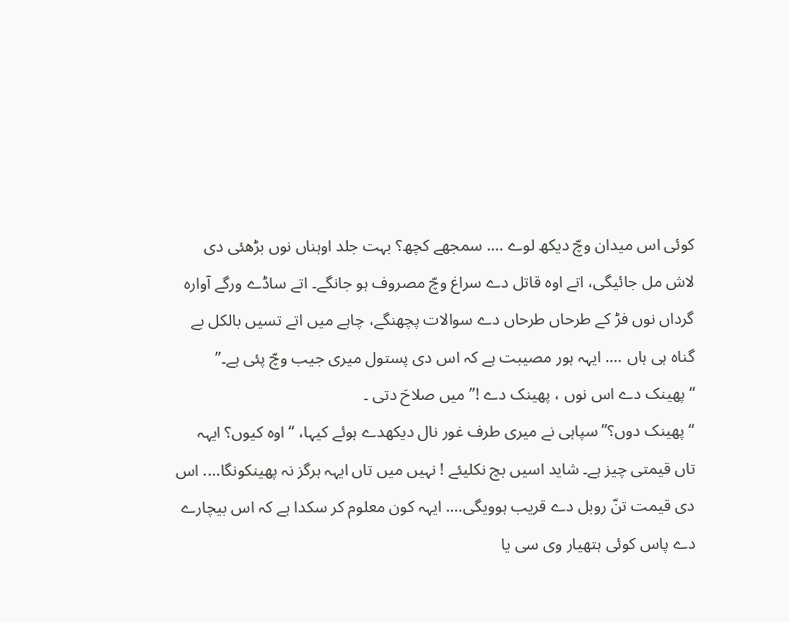کوئی اس میدان وچّ دیکھ لوے …. سمجھے کچھ؟ بہت جلد اوہناں نوں بڑھئی دی لاش مل جائیگی، اتے اوہ قاتل دے سراغ وچّ مصروف ہو جانگے۔ اتے ساڈے ورگے آوارہ گرداں نوں فڑ کے طرحاں طرحاں دے سوالات پچھنگے، چاہے میں اتے تسیں بالکل بے گناہ ہی ہاں …. ایہہ ہور مصیبت ہے کہ اس دی پستول میری جیب وچّ پئی ہے۔”
“پھینک دے اس نوں ، پھینک دے !” میں صلاحَ دتی ۔
“پھینک دوں؟” سپاہی نے میری طرف غور نال دیکھدے ہوئے کیہا، “اوہ کیوں؟ ایہہ تاں قیمتی چیز ہے۔ شاید اسیں بچ نکلیئے ! نہیں میں تاں ایہہ ہرگز نہ پھینکونگا…. اس دی قیمت تنّ روبل دے قریب ہوویگی…. ایہہ کون معلوم کر سکدا ہے کہ اس بیچارے دے پاس کوئی ہتھیار وی سی یا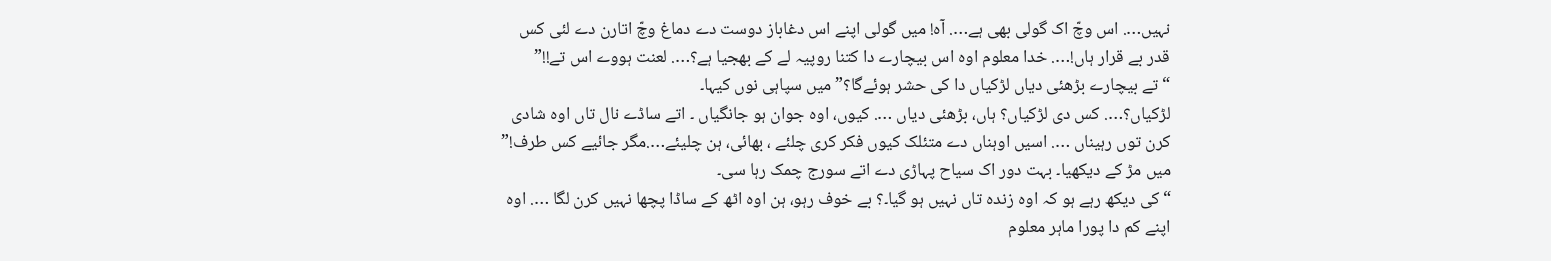نہیں…. اس وچّ اک گولی بھی ہے…. آہ! میں گولی اپنے اس دغاباز دوست دے دماغ وچّ اتارن دے لئی کس قدر بے قرار ہاں!…. خدا معلوم اوہ اس بیچارے دا کتنا روپیہ لے کے بھجیا ہے؟…. لعنت ہووے اس تے!!”
“تے بیچارے بڑھئی دیاں لڑکیاں دا کی حشر ہوئےگا؟” میں سپاہی نوں کیہا۔
لڑکیاں؟…. کس دی لڑکیاں؟ ہاں، بڑھئی دیاں …. کیوں، اوہ جوان ہو جانگیاں ۔ اتے ساڈے نال تاں اوہ شادی کرن توں رہیناں …. اسیں اوہناں دے متئلک کیوں فکر کری چلئے ، بھائی، ہن چلیئے….مگر جائیے کس طرف!”
میں مڑ کے دیکھیا۔ بہت دور اک سیاح پہاڑی دے اتے سورج چمک رہا سی۔
“کی دیکھ رہے ہو کہ اوہ زندہ تاں نہیں ہو گیا۔؟ بے خوف رہو، ہن اوہ اٹھ کے ساڈا پچھا نہیں کرن لگا …. اوہ اپنے کم دا پورا ماہر معلوم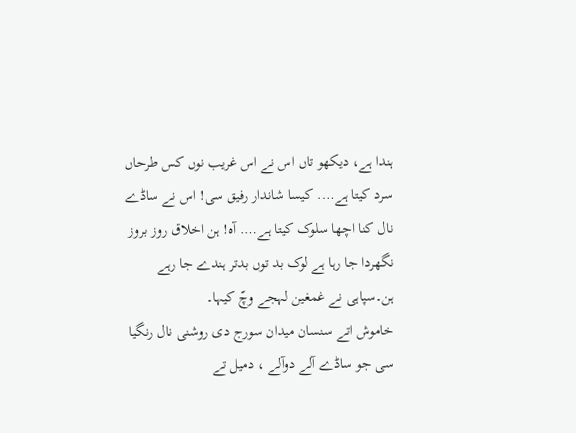ہندا ہے، دیکھو تاں اس نے اس غریب نوں کس طرحاں سرد کیتا ہے…. کیسا شاندار رفیق سی! اس نے ساڈے نال کنا اچھا سلوک کیتا ہے…. آہ! ہن اخلاق روز بروز نگھردا جا رہا ہے لوک بد توں بدتر ہندے جا رہے ہن۔سپاہی نے غمغین لہجے وچّ کیہا۔
خاموش اتے سنسان میدان سورج دی روشنی نال رنگیا سی جو ساڈے آلے دوآلے ، دمیل تے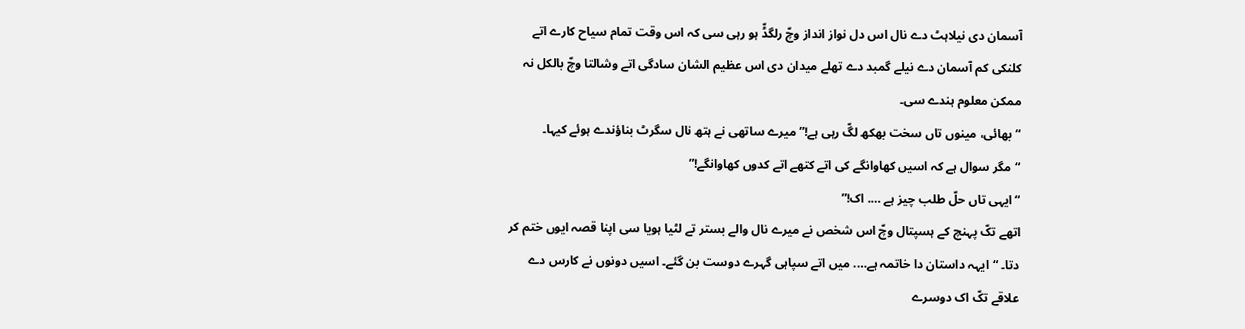آسمان دی نیلاہٹ دے نال اس دل نواز انداز وچّ رلگڈّ ہو رہی سی کہ اس وقت تمام سیاح کارے اتے کلنکی کم آسمان دے نیلے گمبد دے تھلے میدان دی اس عظیم الشان سادگی اتے وشالتا وچّ بالکل نہ ممکن معلوم ہندے سی۔
“بھائی، مینوں تاں سخت بھکھ لگّ رہی ہے!” میرے ساتھی نے ہتھ نال سگرٹ بناؤندے ہوئے کیہا۔
“مگر سوال ہے کہ اسیں کھاوانگے کی اتے کتھے اتے کدوں کھاوانگے!”
“ایہی تاں حلّ طلب چیز ہے …. اک!”
اتھے تکّ پہنچ کے ہسپتال وچّ اس شخص نے میرے نال والے بستر تے لٹیا ہویا سی اپنا قصہ ایوں ختم کر دتا۔ “ایہہ داستان دا خاتمہ ہے…. میں اتے سپاہی گہرے دوست بن گئے۔ اسیں دونوں نے کارس دے علاقے تکّ اک دوسرے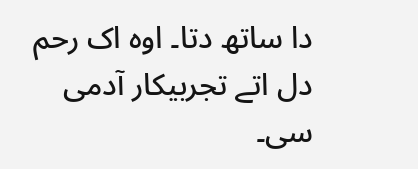دا ساتھ دتا۔ اوہ اک رحم دل اتے تجربیکار آدمی سی۔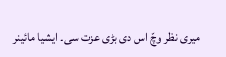میری نظر وچّ اس دی بڑی عزت سی۔ ایشیا مائینر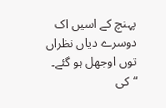پہنچ کے اسیں اک دوسرے دیاں نظراں توں اوجھل ہو گئے۔
“کی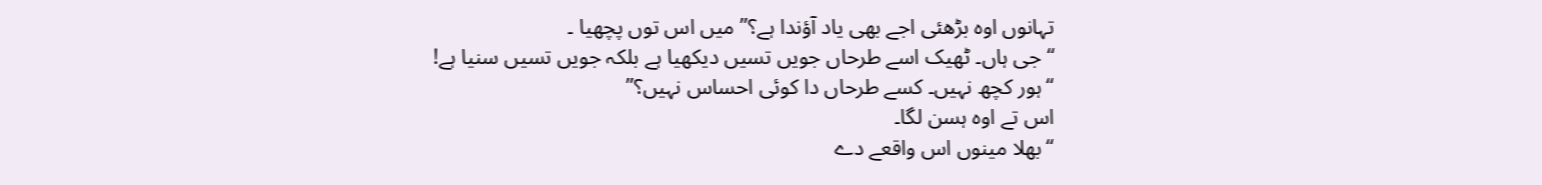تہانوں اوہ بڑھئی اجے بھی یاد آؤندا ہے؟” میں اس توں پچھیا ۔
“ جی ہاں۔ ٹھیک اسے طرحاں جویں تسیں دیکھیا ہے بلکہ جویں تسیں سنیا ہے!
“ہور کچھ نہیں۔ کسے طرحاں دا کوئی احساس نہیں؟”
اس تے اوہ ہسن لگا۔
“بھلا مینوں اس واقعے دے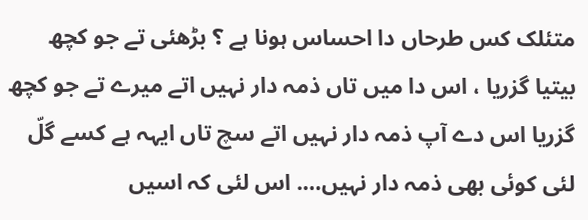متئلک کس طرحاں دا احساس ہونا ہے ؟ بڑھئی تے جو کچھ بیتیا گزریا ، اس دا میں تاں ذمہ دار نہیں اتے میرے تے جو کچھ گزریا اس دے آپ ذمہ دار نہیں اتے سچ تاں ایہہ ہے کسے گلّ لئی کوئی بھی ذمہ دار نہیں…. اس لئی کہ اسیں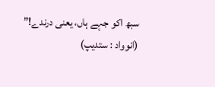سبھ اکو جہے ہاں، یعنی درندے!”
(انوواد : ستدیپ)